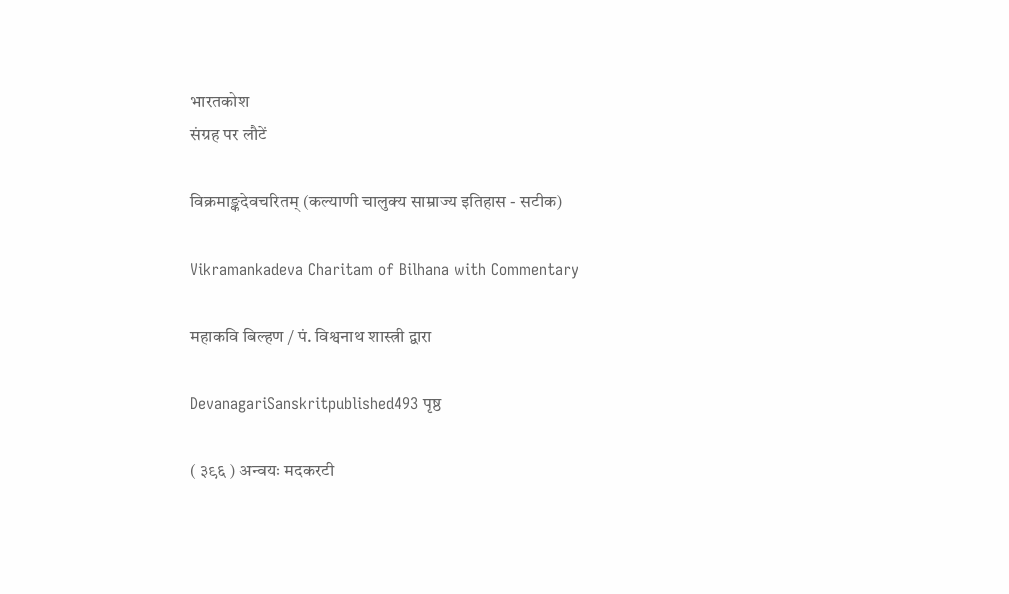भारतकोश
संग्रह पर लौटें

विक्रमाङ्कदेवचरितम् (कल्याणी चालुक्य साम्राज्य इतिहास - सटीक)

Vikramankadeva Charitam of Bilhana with Commentary

महाकवि बिल्हण / पं. विश्वनाथ शास्त्री द्वारा

DevanagariSanskritpublished493 पृष्ठ

( ३९६ ) अन्वयः मदकरटी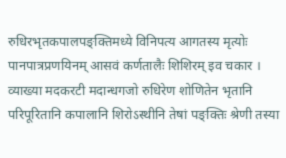रुधिरभृतकपालपङ्क्तिमध्ये विनिपत्य आगतस्य मृत्योः पानपात्रप्रणयिनम् आसवं कर्णतालैः शिशिरम् इव चकार । व्याख्या मदकरटी मदान्धगजो रुधिरेण शोणितेन भृतानि परिपूरितानि कपालानि शिरोऽस्थीनि तेषां पङ्क्तिः श्रेणी तस्या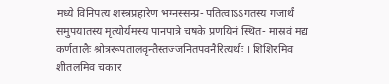मध्ये विनिपत्य शस्त्रप्रहारेण भग्नस्सन्प्र- पतित्वाऽऽगतस्य गजार्थं समुपयातस्य मृत्योर्यमस्य पानपात्रे चषके प्रणयिनं स्थित- मास्रवं मद्य कर्णतालैः श्रोत्ररूपतालवृन्तैस्तज्जनितपवनैरित्यर्थः । शिशिरमिव शीतलमिव चकार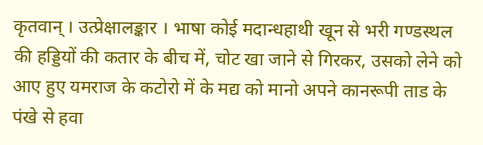कृतवान् । उत्प्रेक्षालङ्कार । भाषा कोई मदान्धहाथी खून से भरी गण्डस्थल की हड्डियों की कतार के बीच में, चोट खा जाने से गिरकर, उसको लेने को आए हुए यमराज के कटोरो में के मद्य को मानो अपने कानरूपी ताड के पंखे से हवा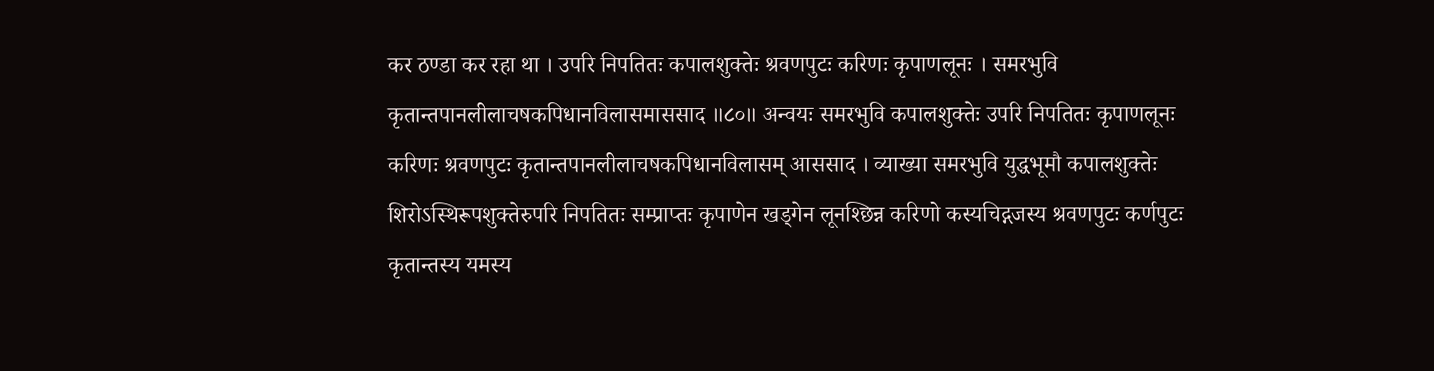कर ठण्डा कर रहा था । उपरि निपतितः कपालशुक्तेः श्रवणपुटः करिणः कृपाणलूनः । समरभुवि कृतान्तपानलीलाचषकपिधानविलासमाससाद ॥८०॥ अन्वयः समरभुवि कपालशुक्तेः उपरि निपतितः कृपाणलूनः करिणः श्रवणपुटः कृतान्तपानलीलाचषकपिधानविलासम् आससाद । व्याख्या समरभुवि युद्धभूमौ कपालशुक्तेः शिरोऽस्थिरूपशुक्तेरुपरि निपतितः सम्प्राप्तः कृपाणेन खड्गेन लूनश्छिन्न करिणो कस्यचिद्गजस्य श्रवणपुटः कर्णपुटः कृतान्तस्य यमस्य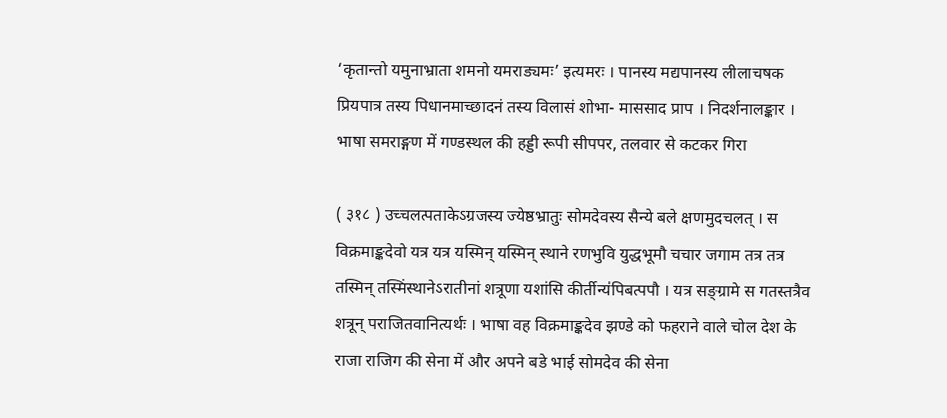‘कृतान्तो यमुनाभ्राता शमनो यमराड्यमः’ इत्यमरः । पानस्य मद्यपानस्य लीलाचषक प्रियपात्र तस्य पिधानमाच्छादनं तस्य विलासं शोभा- माससाद प्राप । निदर्शनालङ्कार । भाषा समराङ्गण में गण्डस्थल की हड्डी रूपी सीपपर, तलवार से कटकर गिरा

( ३१८ ) उच्चलत्पताकेऽग्रजस्य ज्येष्ठभ्रातुः सोमदेवस्य सैन्ये बले क्षणमुदचलत् । स विक्रमाङ्कदेवो यत्र यत्र यस्मिन् यस्मिन् स्थाने रणभुवि युद्धभूमौ चचार जगाम तत्र तत्र तस्मिन् तस्मिंस्थानेऽरातीनां शत्रूणा यशांसि कीर्तीन्य॑पिबत्पपौ । यत्र सङ्ग्रामे स गतस्तत्रैव शत्रून् पराजितवानित्यर्थः । भाषा वह विक्रमाङ्कदेव झण्डे को फहराने वाले चोल देश के राजा राजिग की सेना में और अपने बडे भाई सोमदेव की सेना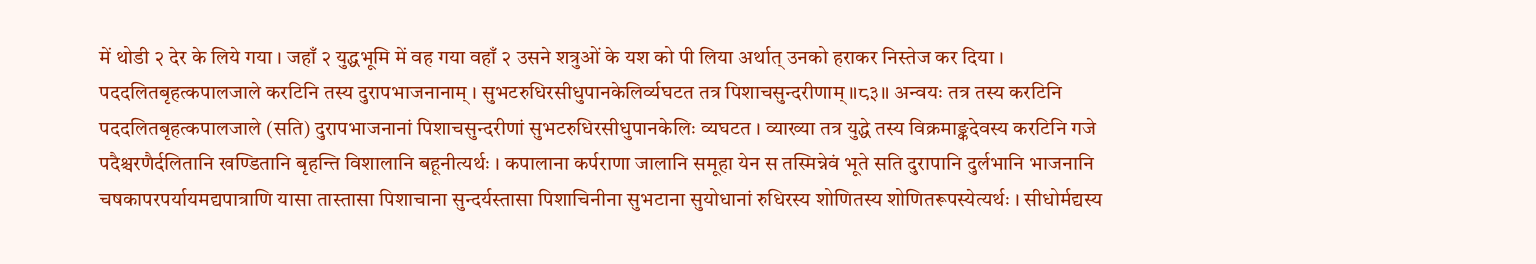में थोडी २ देर के लिये गया । जहाँ २ युद्धभूमि में वह गया वहाँ २ उसने शत्रुओं के यश को पी लिया अर्थात् उनको हराकर निस्तेज कर दिया । पददलितबृहत्कपालजाले करटिनि तस्य दुरापभाजनानाम् । सुभटरुधिरसीधुपानकेलिर्व्यघटत तत्र पिशाचसुन्दरीणाम् ॥८३॥ अन्वयः तत्र तस्य करटिनि पददलितबृहत्कपालजाले (सति) दुरापभाजनानां पिशाचसुन्दरीणां सुभटरुधिरसीधुपानकेलिः व्यघटत । व्याख्या तत्र युद्धे तस्य विक्रमाङ्कदेवस्य करटिनि गजे पदैश्चरणैर्दलितानि खण्डितानि बृहन्ति विशालानि बहूनीत्यर्थः । कपालाना कर्पराणा जालानि समूहा येन स तस्मिन्नेवं भूते सति दुरापानि दुर्लभानि भाजनानि चषकापरपर्यायमद्यपात्राणि यासा तास्तासा पिशाचाना सुन्दर्यस्तासा पिशाचिनीना सुभटाना सुयोधानां रुधिरस्य शोणितस्य शोणितरूपस्येत्यर्थः । सीधोर्मद्यस्य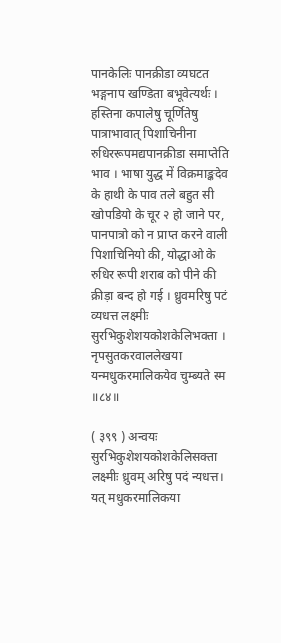पानकेलिः पानक्रीडा व्यघटत भङ्गनाप खण्डिता बभूवेत्यर्थः । हस्तिना कपालेषु चूर्णितेषु पात्राभावात् पिशाचिनीना रुधिररूपमद्यपानक्रीडा समाप्तेति भाव । भाषा युद्ध में विक्रमाङ्कदेव के हाथी के पाव तले बहुत सी खोपडियो के चूर २ हो जाने पर, पानपात्रो को न प्राप्त करने वाली पिशाचिनियो की, योद्धाओ के रुधिर रूपी शराब को पीने की क्रीड़ा बन्द हो गई । ध्रुवमरिषु पटं व्यधत्त लक्ष्मीः सुरभिकुशेशयकोशकेलिभक्ता । नृपसुतकरवाललेखया यन्मधुकरमालिकयेव चुम्ब्यते स्म ॥८४॥

( ३९९ ) अन्वयः सुरभिकुशेशयकोशकेलिसक्ता लक्ष्मीः ध्रुवम् अरिषु पदं न्यधत्त। यत् मधुकरमालिकया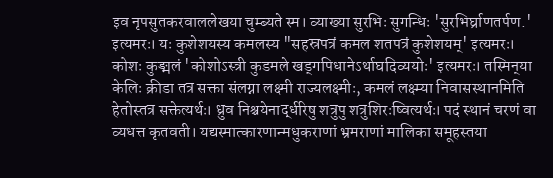इव नृपसुतकरवाललेखया चुम्ब्यते स्म। व्याख्या सुरभिः सुगन्धिः 'सुरभिर्घ्राणतर्पण.' इत्यमरः। यः कुशेशयस्य कमलस्य "सहस्रपत्रं कमल शतपत्रं कुशेशयम्' इत्यमरः। कोशः कुङ्मलं 'कोशोऽस्त्री कुडमले खड्गपिधानेऽर्थाघदिव्ययोः' इत्यमरः। तस्मिन्‌या केलिः क्रीडा तत्र सक्ता संलग्ना लक्ष्मी राज्यलक्ष्मीः, कमलं लक्ष्म्या निवासस्थानमिति हेतोस्तत्र सक्तेत्यर्थः। ध्रुव निश्चयेनार्द्धरिषु शत्रुपु शत्रुशिरःष्वित्यर्थः। पदं स्थानं चरणं वा व्यधत्त कृतवती। यद्यस्मात्कारणान्मधुकराणां भ्रमराणां मालिका समूहस्तया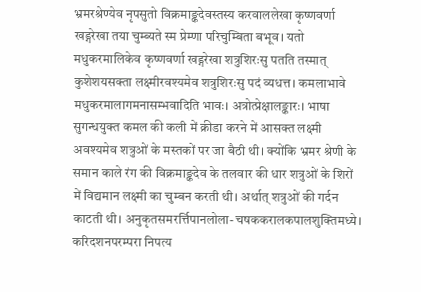भ्रमरश्रेण्येव नृपसुतो विक्रमाङ्कदेवस्तस्य करवाललेखा कृष्णवर्णा खड्गरेखा तया चुम्ब्यते स्म प्रेम्णा परिचुम्बिता बभूव। यतो मधुकरमालिकेव कृष्णवर्णा खड्गरेखा शत्रुशिरःसु पतति तस्मात् कुशेशयसक्ता लक्ष्मीरवश्यमेव शत्रुशिरःसु पदं व्यधत्त। कमलाभावे मधुकरमालागमनासम्भवादिति भावः। अत्रोत्प्रेक्षालङ्कारः। भाषा सुगन्धयुक्त कमल की कली में क्रीडा करने में आसक्त लक्ष्मी अवश्यमेव शत्रुओं के मस्तकों पर जा बैठी थी। क्योंकि भ्रमर श्रेणी के समान काले रंग की विक्रमाङ्कदेव के तलवार की धार शत्रुओं के शिरों में विद्यमान लक्ष्मी का चुम्बन करती थी। अर्थात् शत्रुओं की गर्दन काटती थी। अनुकृतसमरर्त्तिपानलोला-चषककरालकपालशुक्तिमध्ये। करिदशनपरम्परा निपत्य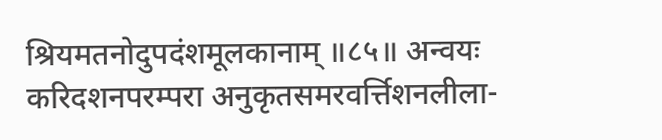श्रियमतनोदुपदंशमूलकानाम् ॥८५॥ अन्वयः करिदशनपरम्परा अनुकृतसमरवर्त्तिशनलीला-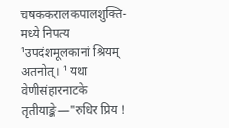चषककरालकपालशुक्ति- मध्ये निपत्य ¹उपदंशमूलकानां श्रियम् अतनोत्। ¹ यथा वेणीसंहारनाटके तृतीयाङ्के—"रुधिर प्रिय !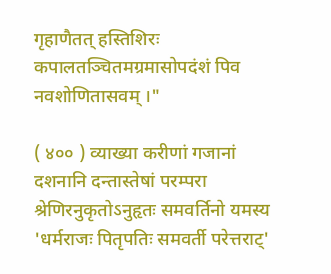गृहाणैतत् हस्तिशिरः कपालतञ्चितमग्रमासोपदंशं पिव नवशोणितासवम् ।"

( ४०० ) व्याख्या करीणां गजानां दशनानि दन्तास्तेषां परम्परा श्रेणिरनुकृतोऽनुहृतः समवर्तिनो यमस्य 'धर्मराजः पितृपतिः समवर्ती परेत्तराट्'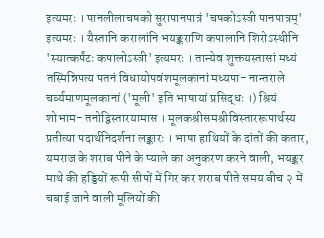इत्यमरः । पानलीलाचषको सुरापानपात्रं 'चषकोऽस्त्री पानपात्रम्' इत्यमरः । यैस्तानि करालांनि भयङ्कराणि कपालानि शिरोऽस्थीनि 'स्यात्कर्पंटः कपालोऽस्त्री' इत्यमरः । तान्येव शुक्तयस्तासां मध्यं तस्मिन्निपत्य पतनं विधायोपवंशमूलकानां मध्यपा- नान्तराले चर्व्यमाणमूलकानां ('मूली' इति भाषायां प्रसिद्धः ।) श्रियं शोभाम- तनोद्विस्तारयामास । मूलकश्रीसमश्रीविस्ताररूपार्थस्य प्रतीत्या पदार्थनिदर्शना लङ्कारः । भाषा हाथियों के दांतों की कतार, यमराज के शराब पीने के प्याले का अनुकरण करने वाली, भयङ्कर माथे की हड्डियों रूपी सीपों में गिर कर शराब पीते समय बीच २ में चबाई जाने वाली मूलियों की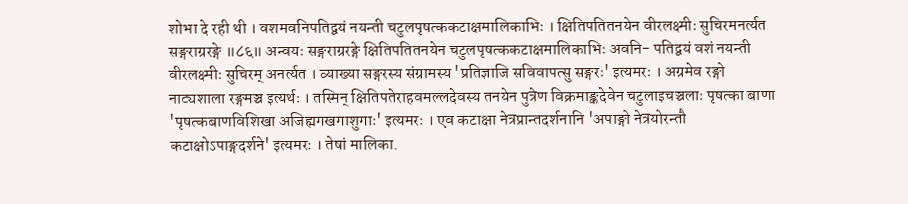शोभा दे रही थी । वशमवनिपतिद्वयं नयन्ती चटुलपृषत्ककटाक्षमालिकाभिः । क्षितिपतितनयेन वीरलक्ष्मीः सुचिरमनर्त्यत सङ्गराग्ररङ्गे ॥८६॥ अन्वयः सङ्गराग्ररङ्गे क्षितिपतितनयेन चटुलपृषत्ककटाक्षमालिकाभिः अवनि- पतिद्वयं वशं नयन्ती वीरलक्ष्मीः सुचिरम् अनर्त्यत । व्याख्या सङ्गरस्य संग्रामस्य 'प्रतिज्ञाजि सविवापत्सु सङ्गरः' इत्यमरः । अग्रमेव रङ्गो नाट्यशाला रङ्गमञ्च इत्यर्थः । तस्मिन् क्षितिपतेराहवमल्लदेवस्य तनयेन पुत्रेण विक्रमाङ्कदेवेन चटुलाइचञ्चलाः पृषत्का बाणा 'पृषत्कबाणविशिखा अजिह्मगखगाशुगाः' इत्यमरः । एव कटाक्षा नेत्रप्रान्तदर्शनानि 'अपाङ्गो नेत्रयोरन्तौ कटाक्षोऽपाङ्गदर्शने' इत्यमरः । तेषां मालिका.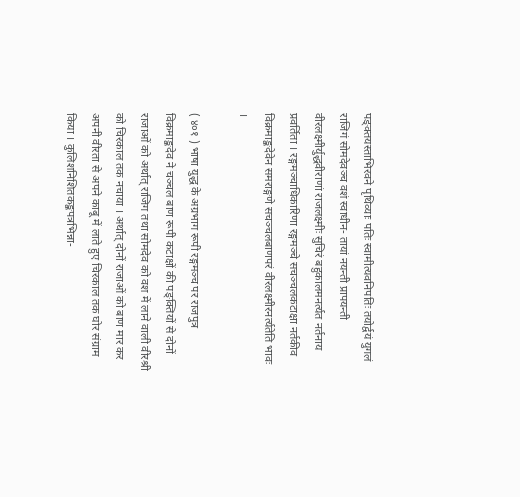पङ्क्तयस्ताभिरवने पृथिव्याः पतिः स्वामीत्यवनिपतिः तयोर्द्वयं युगलं राजिगं सोमदेवञ्च वशं स्वाधीन- तायां नयन्ती प्रापयन्ती वीरलक्ष्मीर्युद्धवीराणां राजलक्ष्मीः सुचिरं बहुकालमनर्त्यत नर्तनाय प्रवर्तिता । रङ्गमञ्चाधिकारिणा रङ्गमञ्चे सचञ्चलकटाक्षा नर्तकीव विक्रमाङ्कदेवेन समराङ्गणे सचञ्चलबाणपरं वीरलक्ष्मीरनर्त्यतेति भावः ।

( ४०१ ) भाषा युद्ध के अग्रभाग रूपी रङ्गमञ्च पर राजपुत्र विक्रमाङ्कदेव ने चञ्चल बाण रूपी कटाक्षों की पङ्क्तियों से दोनों राजाओं को अर्थात् राजिग तथा सोमदेव को वश में लाने वाली वीरश्री को चिरकाल तक नचाया । अर्थात् दोनों राजाओं को बाण मार कर अपनी वीरता से अपने काबू में लाते हुए चिरकाल तक घोर संग्राम किया । कुलिशनिशितकङ्कपत्रभिन्ना-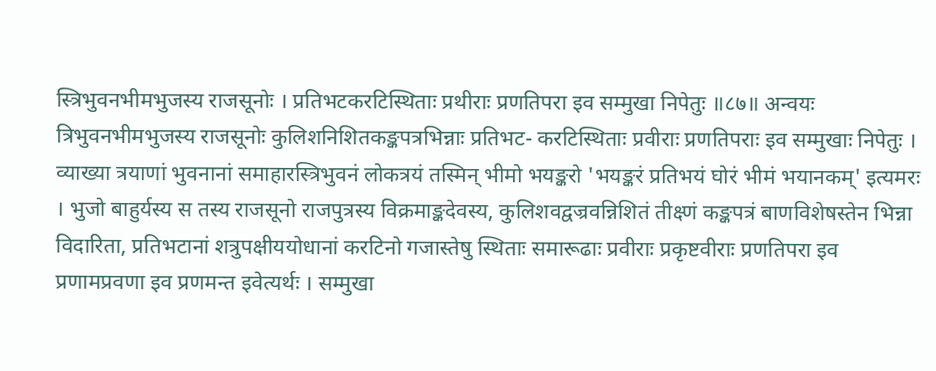स्त्रिभुवनभीमभुजस्य राजसूनोः । प्रतिभटकरटिस्थिताः प्रथीराः प्रणतिपरा इव सम्मुखा निपेतुः ॥८७॥ अन्वयः त्रिभुवनभीमभुजस्य राजसूनोः कुलिशनिशितकङ्कपत्रभिन्नाः प्रतिभट- करटिस्थिताः प्रवीराः प्रणतिपराः इव सम्मुखाः निपेतुः । व्याख्या त्रयाणां भुवनानां समाहारस्त्रिभुवनं लोकत्रयं तस्मिन् भीमो भयङ्करो 'भयङ्करं प्रतिभयं घोरं भीमं भयानकम्' इत्यमरः । भुजो बाहुर्यस्य स तस्य राजसूनो राजपुत्रस्य विक्रमाङ्कदेवस्य, कुलिशवद्वज्रवन्निशितं तीक्ष्णं कङ्कपत्रं बाणविशेषस्तेन भिन्ना विदारिता, प्रतिभटानां शत्रुपक्षीययोधानां करटिनो गजास्तेषु स्थिताः समारूढाः प्रवीराः प्रकृष्टवीराः प्रणतिपरा इव प्रणामप्रवणा इव प्रणमन्त इवेत्यर्थः । सम्मुखा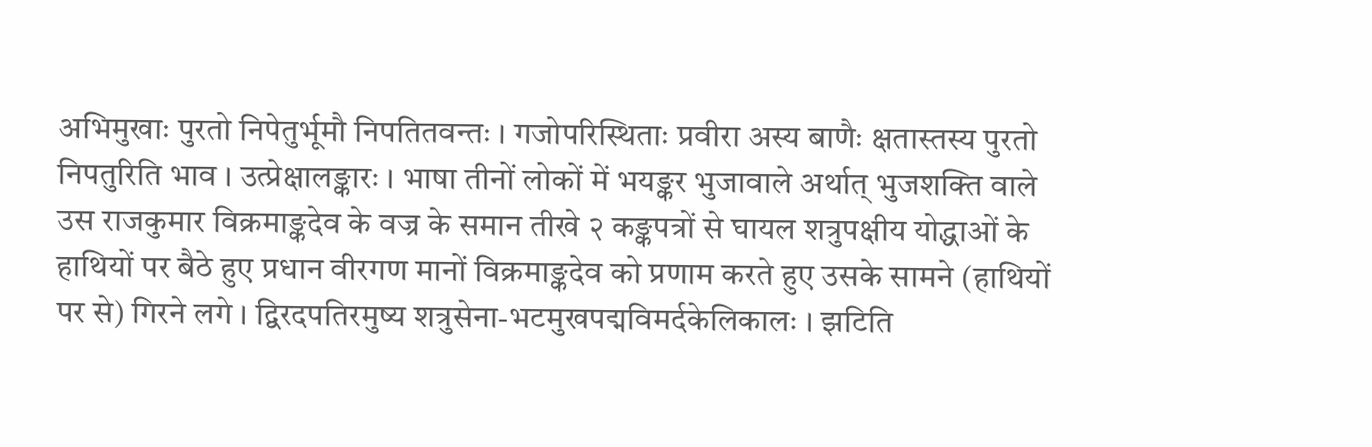अभिमुखाः पुरतो निपेतुर्भूमौ निपतितवन्तः । गजोपरिस्थिताः प्रवीरा अस्य बाणैः क्षतास्तस्य पुरतो निपतुरिति भाव । उत्प्रेक्षालङ्कारः । भाषा तीनों लोकों में भयङ्कर भुजावाले अर्थात् भुजशक्ति वाले उस राजकुमार विक्रमाङ्कदेव के वज्र के समान तीखे २ कङ्कपत्रों से घायल शत्रुपक्षीय योद्धाओं के हाथियों पर बैठे हुए प्रधान वीरगण मानों विक्रमाङ्कदेव को प्रणाम करते हुए उसके सामने (हाथियों पर से) गिरने लगे । द्विरदपतिरमुष्य शत्रुसेना-भटमुखपद्मविमर्दकेलिकालः । झटिति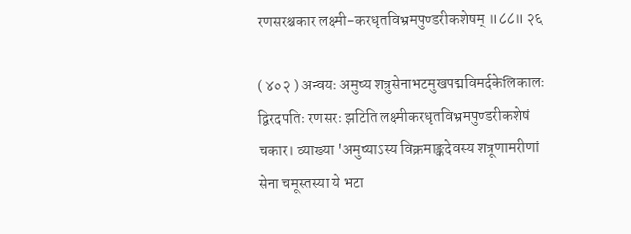रणसरश्चकार लक्ष्मी-करधृतविभ्रमपुण्डरीकशेषम् ॥८८॥ २६

( ४०२ ) अन्वयः अमुष्य शत्रुसेनाभटमुखपद्मविमर्दकेलिकालः द्विरदपतिः रणसरः झटिति लक्ष्मीकरधृतविभ्रमपुण्डरीकशेषं चकार। व्याख्या 'अमुष्याऽस्य विक्रमाङ्कदेवस्य शत्रूणामरीणां सेना चमूस्तस्या ये भटा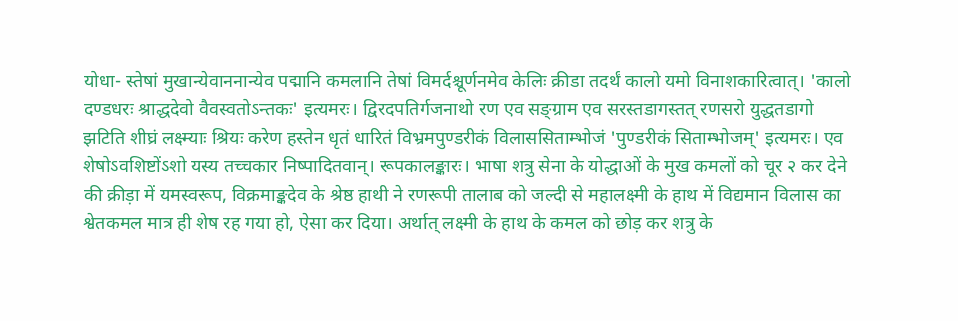योधा- स्तेषां मुखान्येवाननान्येव पद्मानि कमलानि तेषां विमर्दश्चूर्णनमेव केलिः क्रीडा तदर्थं कालो यमो विनाशकारित्वात्। 'कालो दण्डधरः श्राद्धदेवो वैवस्वतोऽन्तकः' इत्यमरः। द्विरदपतिर्गजनाथो रण एव सङ्ग्राम एव सरस्तडागस्तत् रणसरो युद्धतडागो झटिति शीघ्रं लक्ष्म्याः श्रियः करेण हस्तेन धृतं धारितं विभ्रमपुण्डरीकं विलाससिताम्भोजं 'पुण्डरीकं सिताम्भोजम्' इत्यमरः। एव शेषोऽवशिष्टोंऽशो यस्य तच्चकार निष्पादितवान्। रूपकालङ्कारः। भाषा शत्रु सेना के योद्धाओं के मुख कमलों को चूर २ कर देने की क्रीड़ा में यमस्वरूप, विक्रमाङ्कदेव के श्रेष्ठ हाथी ने रणरूपी तालाब को जल्दी से महालक्ष्मी के हाथ में विद्यमान विलास का श्वेतकमल मात्र ही शेष रह गया हो, ऐसा कर दिया। अर्थात् लक्ष्मी के हाथ के कमल को छोड़ कर शत्रु के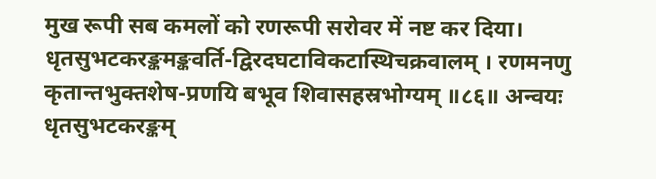मुख रूपी सब कमलों को रणरूपी सरोवर में नष्ट कर दिया। धृतसुभटकरङ्कमङ्कवर्ति-द्विरदघटाविकटास्थिचक्रवालम् । रणमनणु कृतान्तभुक्तशेष-प्रणयि बभूव शिवासहस्रभोग्यम् ॥८६॥ अन्वयः धृतसुभटकरङ्कम्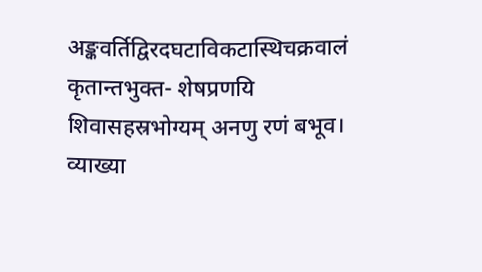अङ्कवर्तिद्विरदघटाविकटास्थिचक्रवालं कृतान्तभुक्त- शेषप्रणयि शिवासहस्रभोग्यम् अनणु रणं बभूव। व्याख्या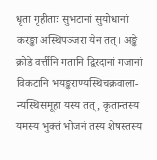धृता गृहीताः सुभटानां सुयोधानां करङ्का अस्थिपञ्जरा येन तत्। अङ्के क्रोडे वर्त्तीनि गतानि द्विरदानां गजानां विकटानि भयङ्कराण्यस्थिचक्रवाला- न्यस्थिसमूहा यस्य तत्, कृतान्तस्य यमस्य भुक्तं भोजनं तस्य शेषस्तस्य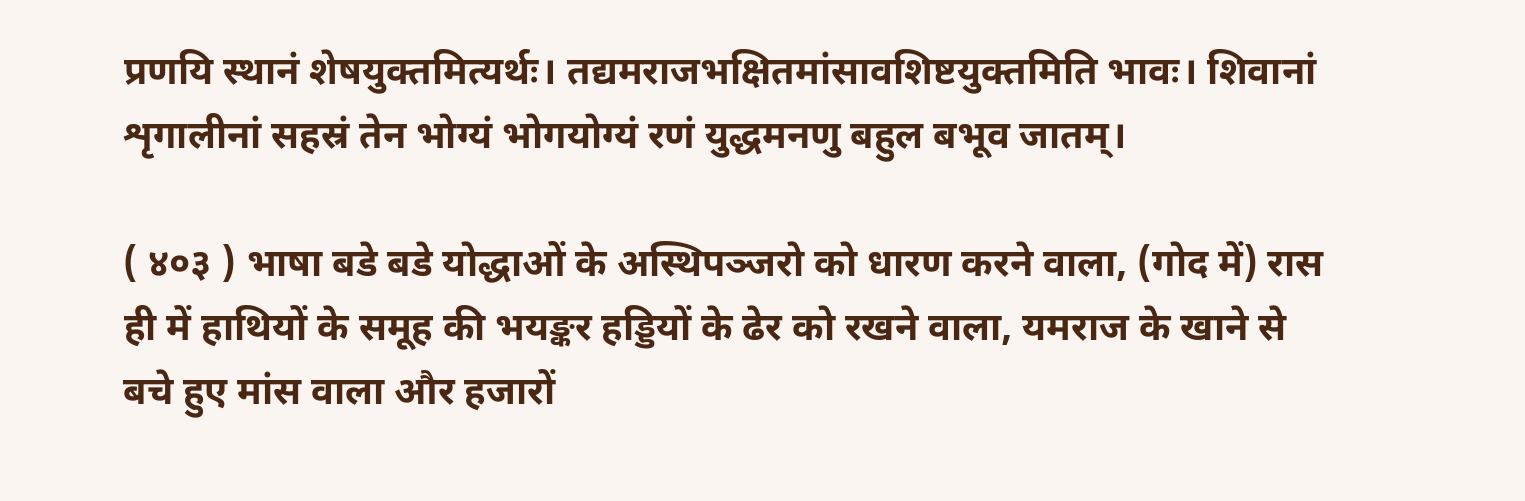प्रणयि स्थानं शेषयुक्तमित्यर्थः। तद्यमराजभक्षितमांसावशिष्टयुक्तमिति भावः। शिवानां शृगालीनां सहस्रं तेन भोग्यं भोगयोग्यं रणं युद्धमनणु बहुल बभूव जातम्।

( ४०३ ) भाषा बडे बडे योद्धाओं के अस्थिपञ्जरो को धारण करने वाला, (गोद में) रास ही में हाथियों के समूह की भयङ्कर हड्डियों के ढेर को रखने वाला, यमराज के खाने से बचे हुए मांस वाला और हजारों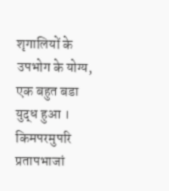शृगालियों के उपभोग के योग्य, एक बहुत बडा युद्ध हुआ । किमपरमुपरि प्रतापभाजां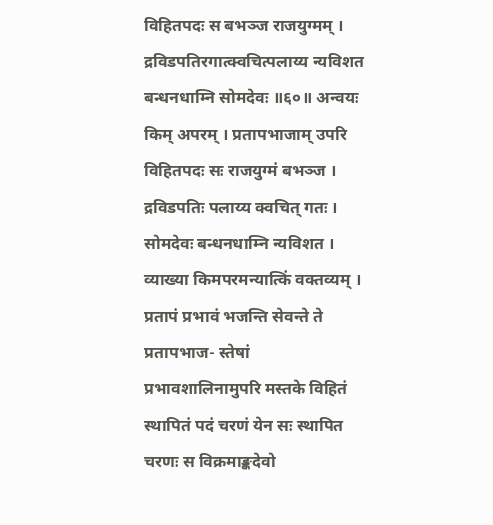विहितपदः स बभञ्ज राजयुग्मम् । द्रविडपतिरगात्क्वचित्पलाय्य न्यविशत बन्धनधाम्नि सोमदेवः ॥६०॥ अन्वयः किम् अपरम् । प्रतापभाजाम् उपरि विहितपदः सः राजयुग्मं बभञ्ज । द्रविडपतिः पलाय्य क्वचित् गतः । सोमदेवः बन्धनधाम्नि न्यविशत । व्याख्या किमपरमन्यात्किं वक्तव्यम् । प्रतापं प्रभावं भजन्ति सेवन्ते ते प्रतापभाज- स्तेषां प्रभावशालिनामुपरि मस्तके विहितं स्थापितं पदं चरणं येन सः स्थापित चरणः स विक्रमाङ्कदेवो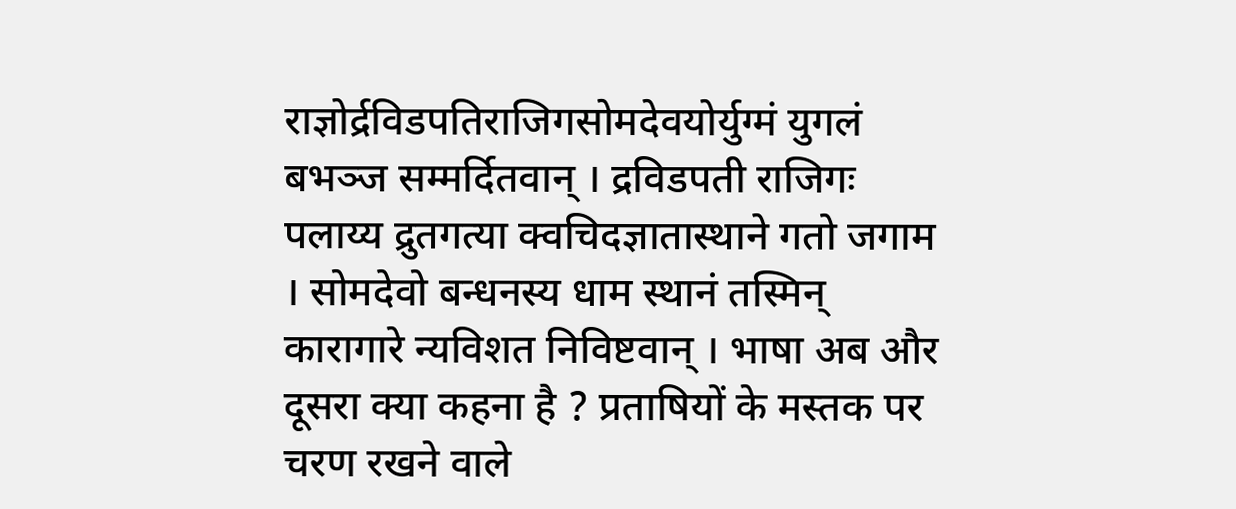राज्ञोर्द्रविडपतिराजिगसोमदेवयोर्युग्मं युगलं बभञ्ज सम्मर्दितवान् । द्रविडपती राजिगः पलाय्य द्रुतगत्या क्वचिदज्ञातास्थाने गतो जगाम । सोमदेवो बन्धनस्य धाम स्थानं तस्मिन् कारागारे न्यविशत निविष्टवान् । भाषा अब और दूसरा क्या कहना है ? प्रताषियों के मस्तक पर चरण रखने वाले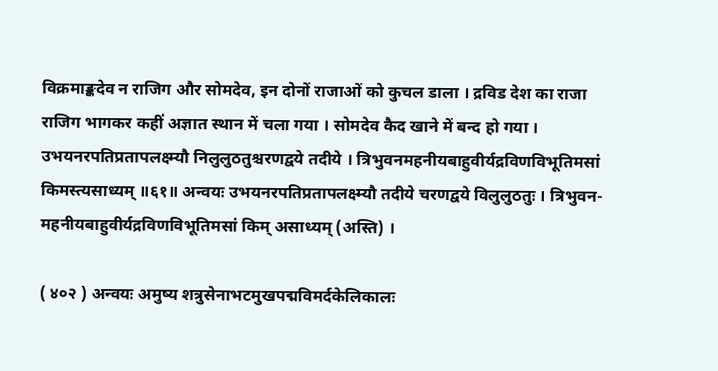विक्रमाङ्कदेव न राजिग और सोमदेव, इन दोनों राजाओं को कुचल डाला । द्रविड देश का राजा राजिग भागकर कहीं अज्ञात स्थान में चला गया । सोमदेव कैद खाने में बन्द हो गया । उभयनरपतिप्रतापलक्ष्म्यौ निलुलुठतुश्चरणद्वये तदीये । त्रिभुवनमहनीयबाहुवीर्यद्रविणविभूतिमसां किमस्त्यसाध्यम् ॥६१॥ अन्वयः उभयनरपतिप्रतापलक्ष्म्यौ तदीये चरणद्वये विलुलुठतुः । त्रिभुवन- महनीयबाहुवीर्यद्रविणविभूतिमसां किम् असाध्यम् (अस्ति) ।

( ४०२ ) अन्वयः अमुष्य शत्रुसेनाभटमुखपद्मविमर्दकेलिकालः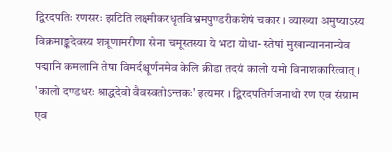द्विरदपतिः रणसरः झटिति लक्ष्मीकरधृतविभ्रमपुण्डरीकशेषं चकार । व्याख्या अमुष्याऽस्य विक्रमाङ्कदेवस्य शत्रूणामरीणा सेना चमूस्तस्या ये भटा योधा- स्तेषां मुखान्याननान्येव पद्मानि कमलानि तेषा विमर्दश्चूर्णनमेव केलि क्रीडा तदयं कालो यमो विनाशकारित्वात् । 'कालो दण्डधरः श्राद्धदेवो वैवस्वतोऽन्तकः' इत्यमर । द्विरदपतिर्गजनाथो रण एव संग्राम एव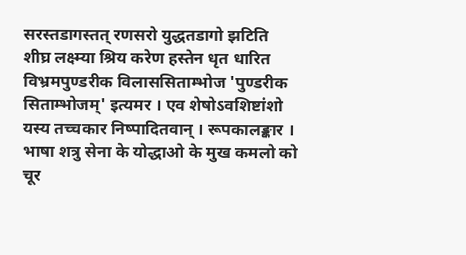सरस्तडागस्तत् रणसरो युद्धतडागो झटिति शीघ्र लक्ष्म्या श्रिय करेण हस्तेन धृत धारित विभ्रमपुण्डरीक विलाससिताम्भोज 'पुण्डरीक सिताम्भोजम्' इत्यमर । एव शेषोऽवशिष्टांशो यस्य तच्चकार निष्पादितवान् । रूपकालङ्कार । भाषा शत्रु सेना के योद्धाओ के मुख कमलो को चूर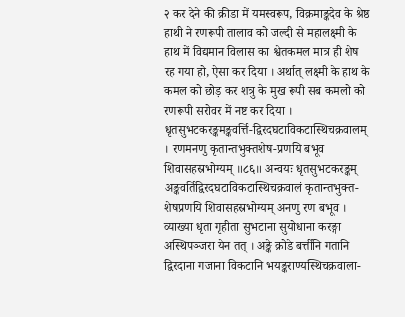२ कर देने की क्रीडा में यमस्वरूप, विक्रमाङ्कदेव के श्रेष्ठ हाथी ने रणरूपी तालाव को जल्दी से महालक्ष्मी के हाथ में विद्यमान विलास का श्वेतकमल मात्र ही शेष रह गया हो, ऐसा कर दिया । अर्थात् लक्ष्मी के हाथ के कमल को छोड़ कर शत्रु के मुख रूपी सब कमलो को रणरूपी सरोवर में नष्ट कर दिया । धृतसुभटकरङ्कमङ्कवर्त्ति-द्विरदघटाविकटास्थिचक्रवालम् । रणमनणु कृतान्तभुक्तशेष-प्रणयि बभूव शिवासहस्रभोग्यम् ॥८६॥ अन्वयः धृतसुभटकरङ्कम् अङ्कवर्तिद्विरदघटाविकटास्थिचक्रवालं कृतान्तभुक्त- शेषप्रणयि शिवासहस्रभोग्यम् अनणु रण बभूव । व्याख्या धृता गृहीता सुभटाना सुयोधाना करङ्गा अस्थिपञ्जरा येन तत् । अङ्के क्रोडे बर्त्तीनि गतानि द्विरदाना गजाना विकटानि भयङ्कराण्यस्थिचक्रवाला-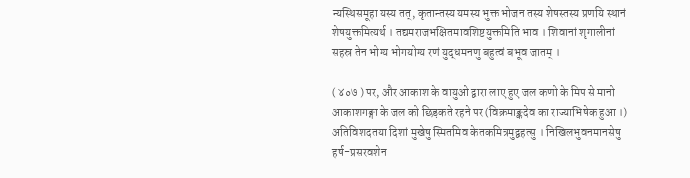न्यस्थिसमूहा यस्य तत्, कृतान्तस्य यमस्य भुक्त भोजन तस्य शेषस्तस्य प्रणयि स्थानं शेषयुक्तमित्यर्थ । तद्यमराजभक्षितमावशिष्टयुक्तमिति भाव । शिवानां शृगालीनां सहस्र तेन भोग्य भोगयोग्य रणं युद्धमनणु बहुत्वं बभूव जातम् ।

( ४०७ ) पर, और आकाश के वायुओ द्वारा लाए हुए जल कणो के मिप से मानो आकाशगङ्गा के जल को छिड़कते रहने पर (विक्रमाङ्कदेव का राज्याभिषेक हुआ ।) अतिविशदतया दिशां मुखेषु स्मितमिव केतकमित्रमुद्वहत्सु । निखिलभुवनमानसेषु हर्ष-प्रसरवशेन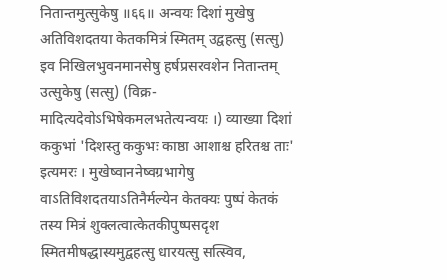नितान्तमुत्सुकेषु ॥६६॥ अन्वयः दिशां मुखेषु अतिविशदतया केतकमित्रं स्मितम् उद्वहत्सु (सत्सु) इव निखिलभुवनमानसेषु हर्षप्रसरवशेन नितान्तम् उत्सुकेषु (सत्सु) (विक्र- मादित्यदेवोऽभिषेकमलभतेत्यन्वयः ।) व्याख्या दिशां ककुभां 'दिशस्तु ककुभः काष्ठा आशाश्च हरितश्च ताः' इत्यमरः । मुखेष्वाननेष्वग्रभागेषु वाऽतिविशदतयाऽतिनैर्मल्येन केतक्यः पुष्पं केतकं तस्य मित्रं शुक्लत्वात्केतकीपुष्पसदृश स्मितमीषद्धास्यमुद्वहत्सु धारयत्सु सत्स्विव,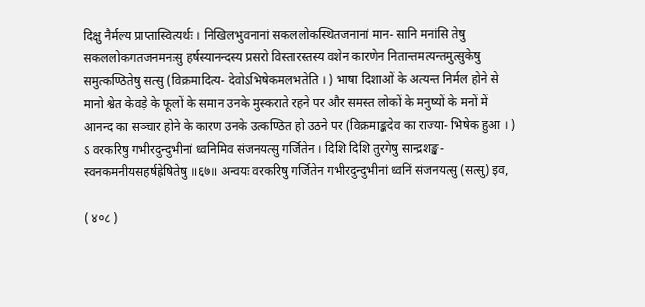दिक्षु नैर्मल्य प्राप्तास्वित्यर्थः । निखिलभुवनानां सकललोकस्थितजनानां मान- सानि मनांसि तेषु सकललोकगतजनमनःसु हर्षस्यानन्दस्य प्रसरो विस्तारस्तस्य वशेन कारणेन नितान्तमत्यन्तमुत्सुकेषु समुत्कण्ठितेषु सत्सु (विक्रमादित्य- देवोऽभिषेकमलभतेति । ) भाषा दिशाओं के अत्यन्त निर्मल होने से मानो श्वेत केवड़े के फूलों के समान उनके मुस्कराते रहने पर और समस्त लोकों के मनुष्यों के मनों में आनन्द का सञ्चार होने के कारण उनके उत्कण्ठित हो उठने पर (विक्रमाङ्कदेव का राज्या- भिषेक हुआ । ) ऽ वरकरिषु गभीरदुन्दुभीनां ध्वनिमिव संजनयत्सु गर्जितेन । दिशि दिशि तुरगेषु सान्द्रशङ्ख-स्वनकमनीयसहर्षह्रेषितेषु ॥६७॥ अन्वयः वरकरिषु गर्जितेन गभीरदुन्दुभीनां ध्वनिं संजनयत्सु (सत्सु) इव,

( ४०८ )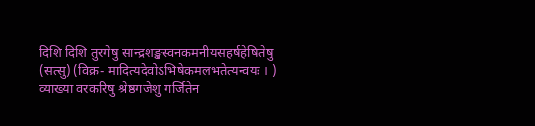दिशि दिशि तुरगेषु सान्द्रशङ्खस्वनकमनीयसहर्षहेषितेषु (सत्सु) (विक्र- मादित्यदेवोऽभिषेकमलभतेत्यन्वयः । ) व्याख्या वरकरिषु श्रेष्ठगजेशु गर्जितेन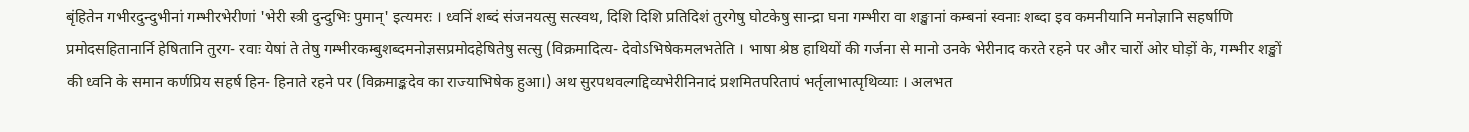बृंहितेन गभीरदुन्दुभीनां गम्भीरभेरीणां 'भेरी स्त्री दुन्दुभिः पुमान्' इत्यमरः । ध्वनिं शब्दं संजनयत्सु सत्स्वथ, दिशि दिशि प्रतिदिशं तुरगेषु घोटकेषु सान्द्रा घना गम्भीरा वा शङ्खानां कम्बनां स्वनाः शब्दा इव कमनीयानि मनोज्ञानि सहर्षाणि प्रमोदसहितानार्नि हेषितानि तुरग- रवाः येषां ते तेषु गम्भीरकम्बुशब्दमनोज्ञसप्रमोदहेषितेषु सत्सु (विक्रमादित्य- देवोऽभिषेकमलभतेति । भाषा श्रेष्ठ हाथियों की गर्जना से मानो उनके भेरीनाद करते रहने पर और चारों ओर घोड़ों के, गम्भीर शङ्खों की ध्वनि के समान कर्णप्रिय सहर्ष हिन- हिनाते रहने पर (विक्रमाङ्कदेव का राज्याभिषेक हुआ।) अथ सुरपथवल्गद्दिव्यभेरीनिनादं प्रशमितपरितापं भर्तृलाभात्पृथिव्याः । अलभत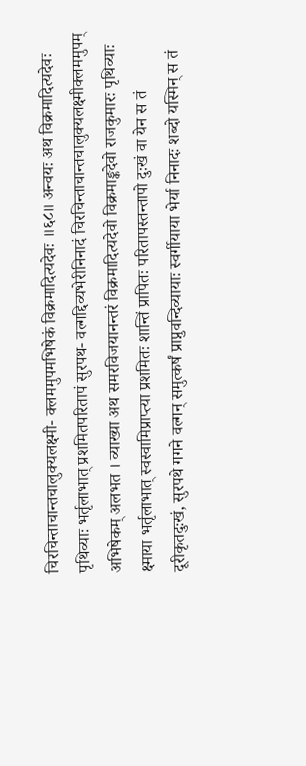चिरचिन्ताचान्तचालुक्यलक्ष्मी- क्लममुपमभिषेकं विक्रमादित्यदेवः ॥६८॥ अन्वयः अथ विक्रमादित्यदेवः पृथिव्याः भर्तृलाभात् प्रशमितपरितापं सुरपथ- वल्गद्दिव्यभेरीनिनादं चिरचिन्ताचान्तचालुक्यलक्ष्मीक्लममुपम् अभिषेकम् अलभत । व्याख्या अथ समरविजयानन्तरं विक्रमादित्यदेवो विक्रमाङ्कदेवो राजकुमारः पृथिव्याः क्ष्माया भर्तृलाभात् स्वस्वामिप्राप्त्या प्रशमितः शान्तिं प्रापितः परितापस्तन्तापो दुःखं वा येन स तं दूरीकृतदुःखं, सुरपथे गगने वल्गन् समुत्कर्षं प्राप्नुवन्दिव्यायाः स्वर्गीयाया भेर्या निनादः शब्दो यस्मिन् स तं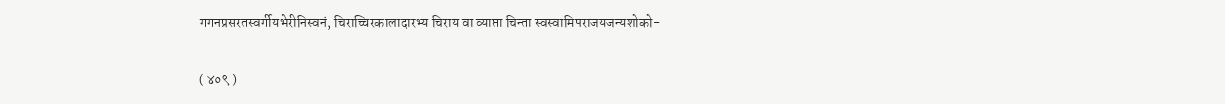गगनप्रसरतस्वर्गीयभेरीनिस्वनं, चिराच्चिरकालादारभ्य चिराय वा व्याप्ता चिन्ता स्वस्वामिपराजयजन्यशोको-

( ४०९ )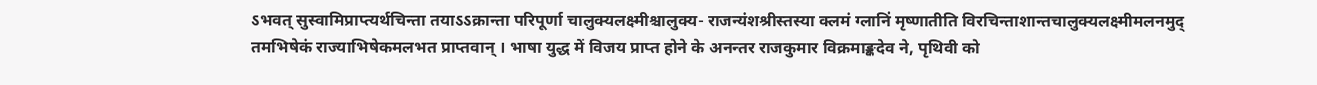ऽभवत् सुस्वामिप्राप्त्यर्थचिन्ता तयाऽऽक्रान्ता परिपूर्णा चालुक्यलक्ष्मीश्चालुक्य- राजन्यंशश्रीस्तस्या क्लमं ग्लानिं मृष्णातीति विरचिन्ताशान्तचालुक्यलक्ष्मीमलनमुद् तमभिषेकं राज्याभिषेकमलभत प्राप्तवान् । भाषा युद्ध में विजय प्राप्त होने के अनन्तर राजकुमार विक्रमाङ्कदेव ने, पृथिवी को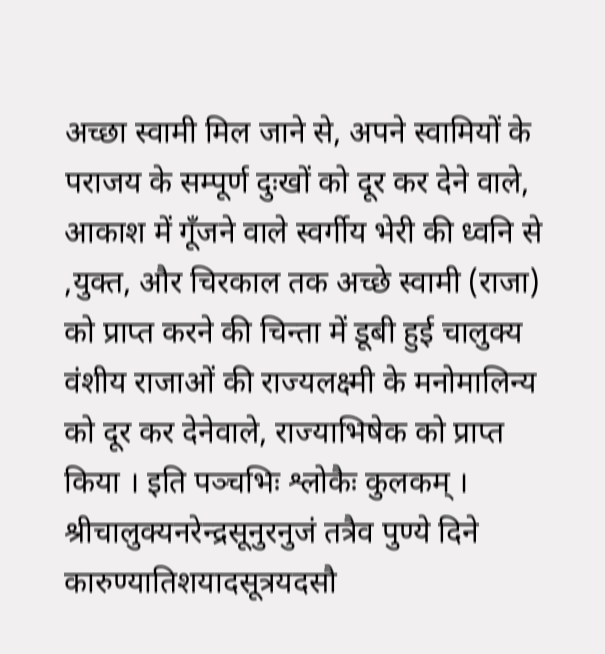अच्छा स्वामी मिल जाने से, अपने स्वामियों के पराजय के सम्पूर्ण दुःखों को दूर कर देने वाले, आकाश में गूँजने वाले स्वर्गीय भेरी की ध्वनि से ,युक्त, और चिरकाल तक अच्छे स्वामी (राजा) को प्राप्त करने की चिन्ता में डूबी हुई चालुक्य वंशीय राजाओं की राज्यलक्ष्मी के मनोमालिन्य को दूर कर देनेवाले, राज्याभिषेक को प्राप्त किया । इति पञ्चभिः श्लोकैः कुलकम् । श्रीचालुक्यनरेन्द्रसूनुरनुजं तत्रैव पुण्ये दिने कारुण्यातिशयादसूत्रयदसौ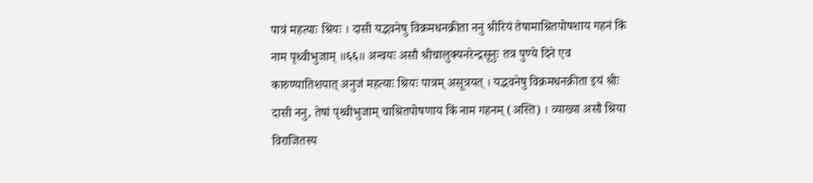पात्रं महत्याः श्रियः । दासी यद्भवनेषु विक्रमधनक्रीता ननु श्रीरियं तेषामाश्रितपोषशाय गहनं किं नाम पृथ्वीभुजाम् ॥६६॥ अन्वयः असौ श्रीचालुक्यनरेन्द्रसूनुः तत्र पुण्ये दिने एव कारुण्यातिशयात् अनुजं महत्याः श्रियः पात्रम् असूत्रयत् । यद्भवनेषु विक्रमधनक्रीता इयं श्रीः दासी ननु, तेषां पृथ्वीभुजाम् चाश्रितपोषणाय किं नाम गहनम् (अस्ति) । व्याख्या असौ श्रिया विराजितस्य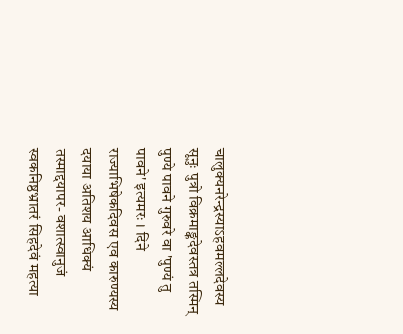चालुक्यनरेन्द्रस्याऽहवमल्लदेवस्य सूनुः पुत्रो विक्रमाङ्कदेवस्तत्र तस्मिन् पुण्ये पावने गुरुवरे वा 'पुण्यं तु पावने' इत्यमरः । दिने राज्याभिषेकदिवस एव कारुण्यस्य दयाया अतिशय आधिक्यं तस्माद्दयापर- वशात्स्वानुजं स्वकनिष्ठभ्रातरं सिहदेवं महत्या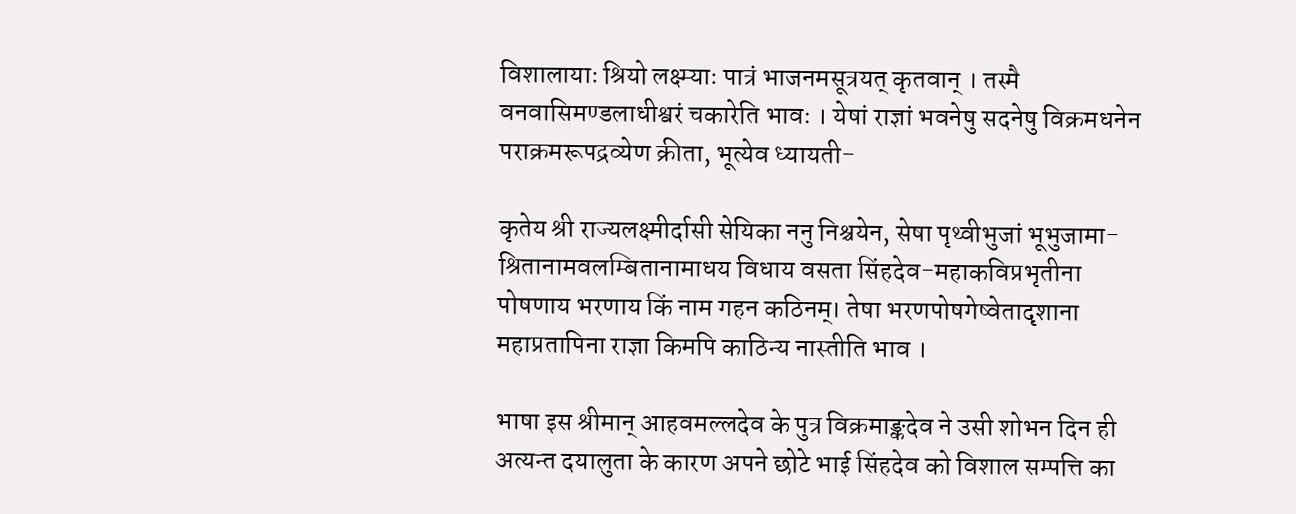विशालायाः श्रियो लक्ष्म्याः पात्रं भाजनमसूत्रयत् कृतवान् । तस्मै वनवासिमण्डलाधीश्वरं चकारेति भावः । येषां राज्ञां भवनेषु सदनेषु विक्रमधनेन पराक्रमरूपद्रव्येण क्रीता, भूत्येव ध्यायती-

कृतेय श्री राज्यलक्ष्मीर्दासी सेयिका ननु निश्चयेन, सेषा पृथ्वीभुजां भूभुजामा- श्रितानामवलम्बितानामाधय विधाय वसता सिंहदेव-महाकविप्रभृतीना पोषणाय भरणाय किं नाम गहन कठिनम्। तेषा भरणपोषगेष्वेतादृशाना महाप्रतापिना राज्ञा किमपि काठिन्य नास्तीति भाव ।

भाषा इस श्रीमान् आहवमल्लदेव के पुत्र विक्रमाङ्कदेव ने उसी शोभन दिन ही अत्यन्त दयालुता के कारण अपने छोटे भाई सिंहदेव को विशाल सम्पत्ति का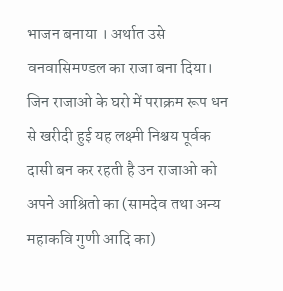भाजन बनाया । अर्थात उसे वनवासिमण्डल का राजा बना दिया। जिन राजाओ के घरो में पराक्रम रूप धन से खरीदी हुई यह लक्ष्मी निश्चय पूर्वक दासी बन कर रहती है उन राजाओ को अपने आश्रितो का (सामदेव तथा अन्य महाकवि गुणी आदि का)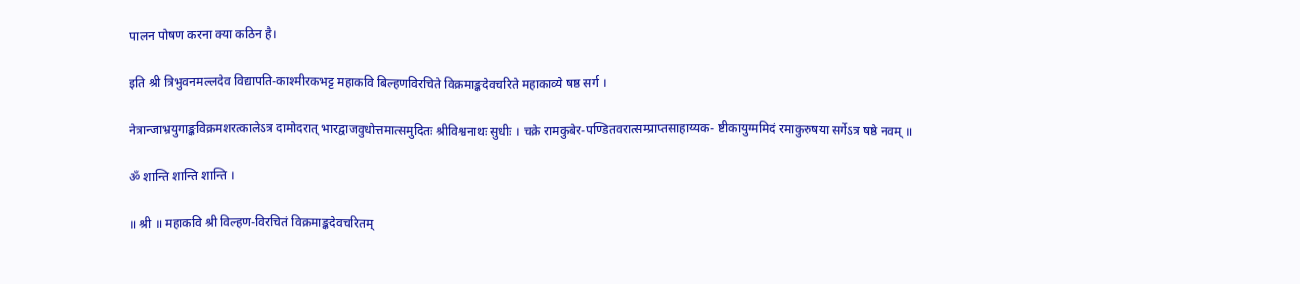पालन पोषण करना क्या कठिन है।

इति श्री त्रिभुवनमल्लदेव विद्यापति-काश्मीरकभट्ट महाकवि बिल्हणविरचिते विक्रमाङ्कदेवचरिते महाकाव्ये षष्ठ सर्ग ।

नेत्रान्जाभ्रयुगाङ्कविक्रमशरत्कालेऽत्र दामोदरात् भारद्वाजवुधोत्तमात्समुदितः श्रीविश्वनाथः सुधीः । चक्रे रामकुबेर-पण्डितवरात्सम्प्राप्तसाहाय्यक- ष्टीकायुग्ममिदं रमाकुरुषया सर्गेऽत्र षष्ठे नवम् ॥

ॐ शान्ति शान्ति शान्ति ।

॥ श्री ॥ महाकवि श्री विल्हण-विरचितं विक्रमाङ्कदेवचरितम्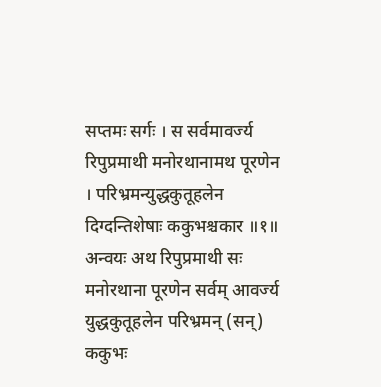सप्तमः सर्गः । स सर्वमावर्ज्य रिपुप्रमाथी मनोरथानामथ पूरणेन । परिभ्रमन्युद्धकुतूहलेन दिग्दन्तिशेषाः ककुभश्चकार ॥१॥ अन्वयः अथ रिपुप्रमाथी सः मनोरथाना पूरणेन सर्वम् आवर्ज्य युद्धकुतूहलेन परिभ्रमन् (सन्) ककुभः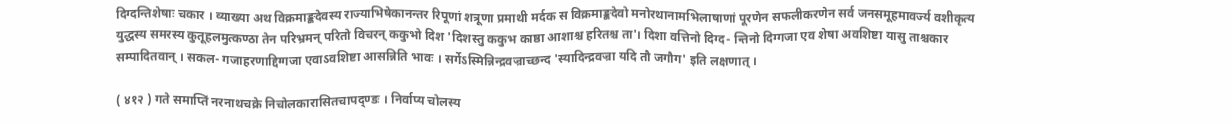दिग्दन्तिशेषाः चकार । व्याख्या अथ विक्रमाङ्कदेवस्य राज्याभिषेकानन्तर रिपूणां शत्रूणा प्रमाथी मर्दक स विक्रमाङ्कदेवो मनोरथानामभिलाषाणां पूरणेन सफलीकरणेन सर्व जनसमूहमावर्ज्य वशीकृत्य युद्धस्य समरस्य कुतूहलमुत्कण्ठा तेन परिभ्रमन् परितो विचरन् ककुभो दिश 'दिशस्तु ककुभ काष्ठा आशाश्च हरितश्च ता'। दिशा वत्तिनो दिग्द- न्तिनो दिग्गजा एव शेषा अवशिष्टा यासु ताश्चकार सम्पादितवान् । सकल- गजाहरणाद्दिग्गजा एवाऽवशिष्टा आसन्निति भावः । सर्गेऽस्मिन्निन्द्रवज्राच्छन्द 'स्यादिन्द्रवज्रा यदि तौ जगौग' इति लक्षणात् ।

( ४१२ ) गते समाप्तिं नरनाथचक्रे निचोलकारासितचापद्ण्डः । निर्वाप्य चोलस्य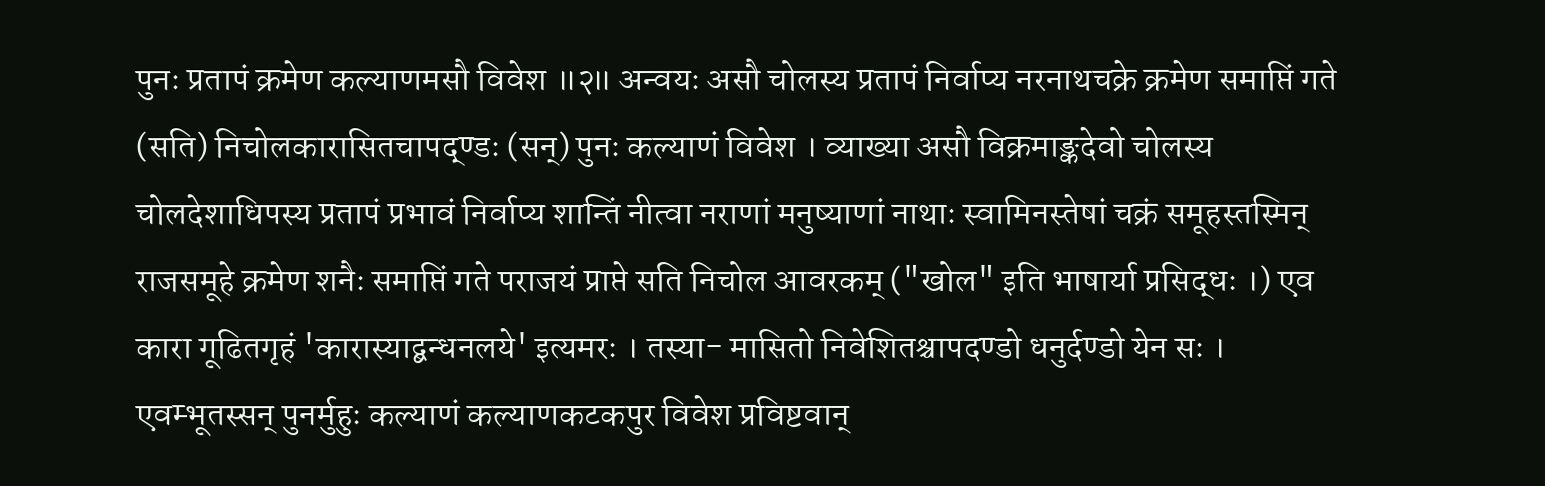पुनः प्रतापं क्रमेण कल्याणमसौ विवेश ॥२॥ अन्वयः असौ चोलस्य प्रतापं निर्वाप्य नरनाथचक्रे क्रमेण समाप्तिं गते (सति) निचोलकारासितचापद्ण्डः (सन्) पुनः कल्याणं विवेश । व्याख्या असौ विक्रमाङ्कदेवो चोलस्य चोलदेशाधिपस्य प्रतापं प्रभावं निर्वाप्य शान्तिं नीत्वा नराणां मनुष्याणां नाथाः स्वामिनस्तेषां चक्रं समूहस्तस्मिन् राजसमूहे क्रमेण शनैः समाप्तिं गते पराजयं प्राप्ते सति निचोल आवरकम् ("खोल" इति भाषार्या प्रसिद्धः ।) एव कारा गूढितगृहं 'कारास्याद्बन्धनलये' इत्यमरः । तस्या- मासितो निवेशितश्चापदण्डो धनुर्दण्डो येन सः । एवम्भूतस्सन् पुनर्मुहुः कल्याणं कल्याणकटकपुर विवेश प्रविष्टवान्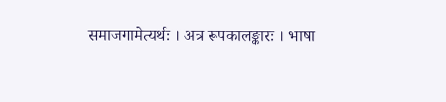समाजगामेत्यर्थः । अत्र रूपकालङ्कारः । भाषा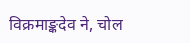विक्रमाङ्कदेव ने, चोल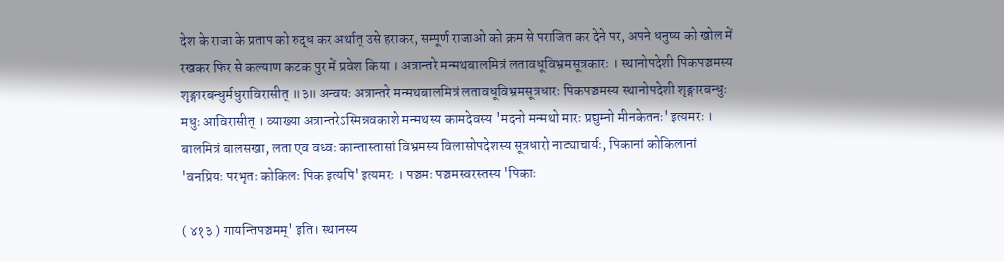देश के राजा के प्रताप को रुद्ध कर अर्थात् उसे हराकर, सम्पूर्ण राजाओ को क्रम से पराजित कर देने पर, अपने धनुष्य को खोल में रखकर फिर से कल्याण कटक पुर में प्रवेश किया । अत्रान्तरे मन्मथबालमित्रं लतावधूविभ्रमसूत्रकारः । स्थानोपदेशी पिकपञ्चमस्य शृङ्गारबन्धुर्मधुराविरासीत् ॥३॥ अन्वयः अत्रान्तरे मन्मथबालमित्रं लतावधूविभ्रमसूत्रधारः पिकपञ्चमस्य स्थानोपदेशी शृङ्गारबन्धुः मधुः आविरासीत् । व्याख्या अत्रान्तरेऽस्मिन्नवकाशे मन्मथस्य कामदेवस्य 'मदनो मन्मथो मारः प्रद्युम्नो मीनकेतनः' इत्यमरः । बालमित्रं बालसखा, लता एव वध्वः कान्तास्तासां विभ्रमस्य विलासोपदेशस्य सूत्रधारो नाट्याचार्यः, पिकानां कोकिलानां 'वनप्रियः परभृतः कोकिलः पिक इत्यपि' इत्यमरः । पञ्चमः पञ्चमस्वरस्तस्य 'पिकाः

( ४१३ ) गायन्तिपञ्चमम्' इति। स्थानस्य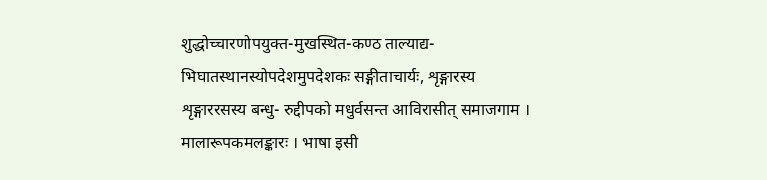शुद्धोच्चारणोपयुक्त-मुखस्थित-कण्ठ ताल्याद्य- भिघातस्थानस्योपदेशमुपदेशकः सङ्गीताचार्यः, शृङ्गारस्य शृङ्गाररसस्य बन्धु- रुद्दीपको मधुर्वसन्त आविरासीत् समाजगाम । मालारूपकमलङ्कारः । भाषा इसी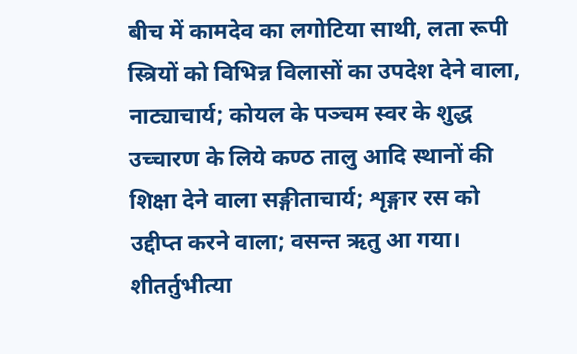बीच में कामदेव का लगोटिया साथी, लता रूपी स्त्रियों को विभिन्न विलासों का उपदेश देने वाला, नाट्याचार्य; कोयल के पञ्चम स्वर के शुद्ध उच्चारण के लिये कण्ठ तालु आदि स्थानों की शिक्षा देने वाला सङ्गीताचार्य; शृङ्गार रस को उद्दीप्त करने वाला; वसन्त ऋतु आ गया। शीतर्तुभीत्या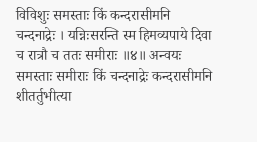विविशुः समस्ताः किं कन्दरासीमनि चन्दनाद्रेः । यन्निःसरन्ति स्म हिमव्यपाये दिवा च रात्रौ च ततः समीराः ॥४॥ अन्वयः समस्ताः समीराः किं चन्दनाद्रेः कन्दरासीमनि शीतर्तुभीत्या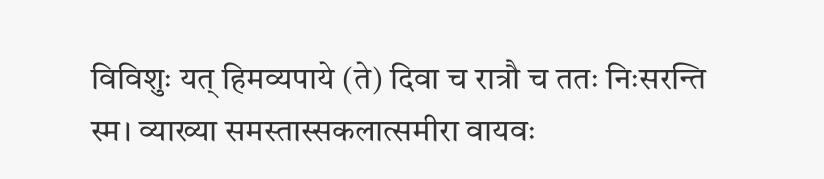विविशुः यत् हिमव्यपाये (ते) दिवा च रात्रौ च ततः निःसरन्ति स्म। व्याख्या समस्तास्सकलात्समीरा वायवः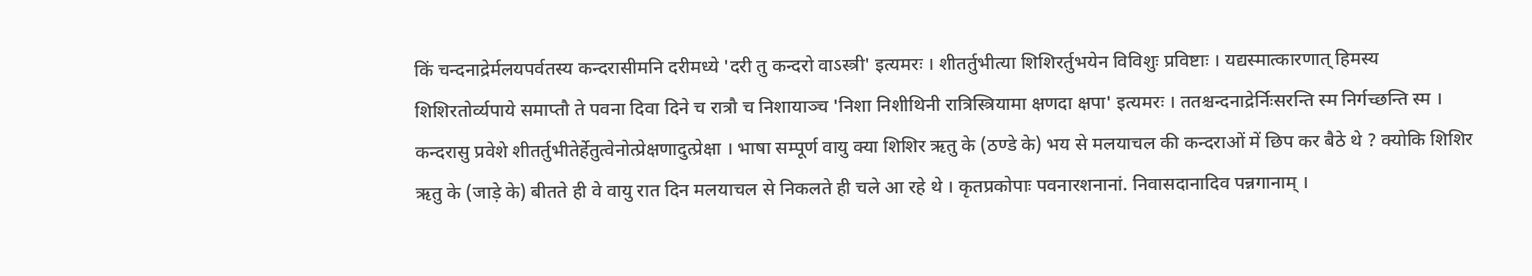किं चन्दनाद्रेर्मलयपर्वतस्य कन्दरासीमनि दरीमध्ये 'दरी तु कन्दरो वाऽस्त्री' इत्यमरः । शीतर्तुभीत्या शिशिरर्तुभयेन विविशुः प्रविष्टाः । यद्यस्मात्कारणात् हिमस्य शिशिरतोर्व्यपाये समाप्तौ ते पवना दिवा दिने च रात्रौ च निशायाञ्च 'निशा निशीथिनी रात्रिस्त्रियामा क्षणदा क्षपा' इत्यमरः । ततश्चन्दनाद्रेर्निःसरन्ति स्म निर्गच्छन्ति स्म । कन्दरासु प्रवेशे शीतर्तुभीतेर्हेतुत्वेनोत्प्रेक्षणादुत्प्रेक्षा । भाषा सम्पूर्ण वायु क्या शिशिर ऋतु के (ठण्डे के) भय से मलयाचल की कन्दराओं में छिप कर बैठे थे ? क्योकि शिशिर ऋतु के (जाड़े के) बीतते ही वे वायु रात दिन मलयाचल से निकलते ही चले आ रहे थे । कृतप्रकोपाः पवनारशनानां. निवासदानादिव पन्नगानाम् ।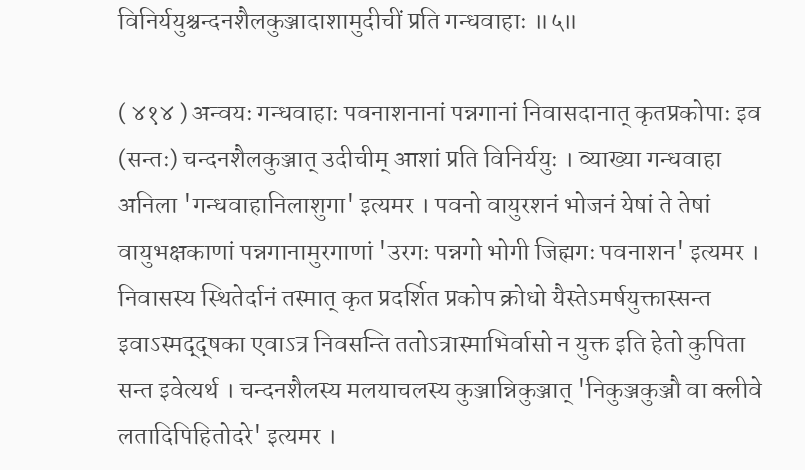विनिर्ययुश्चन्दनशैलकुञ्जादाशामुदीचीं प्रति गन्धवाहाः ॥५॥

( ४१४ ) अन्वयः गन्धवाहाः पवनाशनानां पन्नगानां निवासदानात् कृतप्रकोपाः इव (सन्तः) चन्दनशैलकुञ्जात् उदीचीम् आशां प्रति विनिर्ययुः । व्याख्या गन्धवाहा अनिला 'गन्धवाहानिलाशुगा' इत्यमर । पवनो वायुरशनं भोजनं येषां ते तेषां वायुभक्षकाणां पन्नगानामुरगाणां 'उरगः पन्नगो भोगी जिह्मगः पवनाशन' इत्यमर । निवासस्य स्थितेर्दानं तस्मात् कृत प्रदर्शित प्रकोप क्रोधो यैस्तेऽमर्षयुक्तास्सन्त इवाऽस्मद्द्षका एवाऽत्र निवसन्ति ततोऽत्रास्माभिर्वासो न युक्त इति हेतो कुपिता सन्त इवेत्यर्थ । चन्दनशैलस्य मलयाचलस्य कुञ्जान्निकुञ्जात् 'निकुञ्जकुञ्जौ वा क्लीवे लतादिपिहितोदरे' इत्यमर ।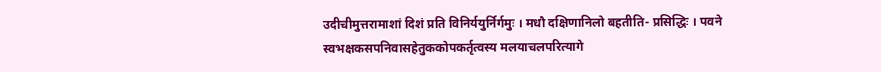उदीचीमुत्तरामाशां दिशं प्रति विनिर्ययुर्निर्गमुः । मधौ दक्षिणानिलो बहतीति- प्रसिद्धिः । पवने स्वभक्षकसपनिवासहेतुककोपकर्तृत्वस्य मलयाचलपरित्यागे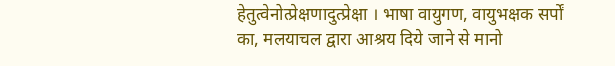हेतुत्वेनोत्प्रेक्षणादुत्प्रेक्षा । भाषा वायुगण, वायुभक्षक सर्पों का, मलयाचल द्वारा आश्रय दिये जाने से मानो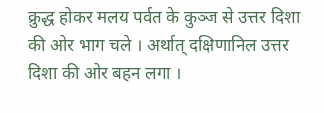क्रुद्ध होकर मलय पर्वत के कुञ्ज से उत्तर दिशा की ओर भाग चले । अर्थात् दक्षिणानिल उत्तर दिशा की ओर बहन लगा ।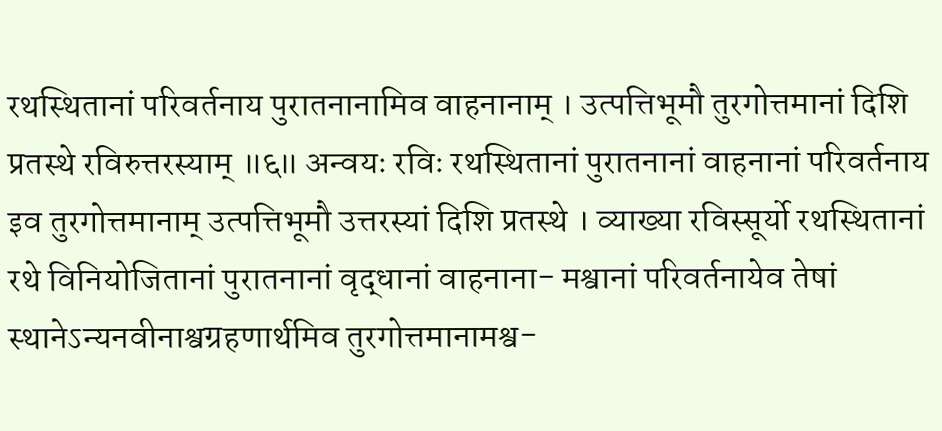रथस्थितानां परिवर्तनाय पुरातनानामिव वाहनानाम् । उत्पत्तिभूमौ तुरगोत्तमानां दिशि प्रतस्थे रविरुत्तरस्याम् ॥६॥ अन्वयः रविः रथस्थितानां पुरातनानां वाहनानां परिवर्तनाय इव तुरगोत्तमानाम् उत्पत्तिभूमौ उत्तरस्यां दिशि प्रतस्थे । व्याख्या रविस्सूर्यो रथस्थितानां रथे विनियोजितानां पुरातनानां वृद्धानां वाहनाना- मश्वानां परिवर्तनायेव तेषां स्थानेऽन्यनवीनाश्वग्रहणार्थमिव तुरगोत्तमानामश्व-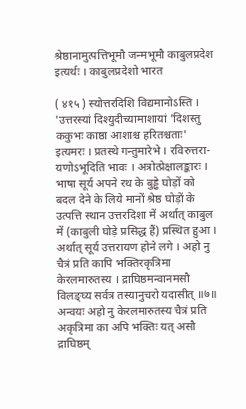श्रेष्ठानामुत्पत्तिभूमौ जन्मभूमौ काबुलप्रदेश इत्यर्थः । काबुलप्रदेशो भारत

( ४१५ ) स्योत्तरदिशि विद्यमानोऽस्ति । 'उत्तरस्यां दिश्युदीच्यामाशायां 'दिशस्तु ककुभः काष्ठा आशाश्च हरितश्चताः' इत्यमरः । प्रतस्थे गन्तुमारेभे । रविरुत्तरा- यणोऽभूदिति भावः । अत्रोत्प्रेक्षालङ्कारः । भाषा सूर्य अपने रथ के बुड्ढे घोड़ों को बदल देने के लिये मानों श्रेष्ठ घोड़ों के उत्पत्ति स्थान उत्तरदिशा में अर्थात् काबुल में (काबुली घोड़े प्रसिद्ध हैं) प्रस्थित हुआ । अर्थात् सूर्य उत्तरायण होने लगे । अहो नु चैत्रं प्रति कापि भक्तिरकृत्रिमा केरलमारुतस्य । द्राघिष्ठमन्वानमसौ विलङ्घ्य सर्वत्र तस्यानुचरो यदासीत् ॥७॥ अन्वयः अहो नु केरलमारुतस्य चैत्रं प्रति अकृत्रिमा का अपि भक्तिः यत् असौ द्राघिष्ठम्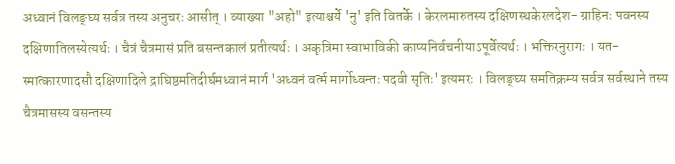अध्वानं विलङ्घ्य सर्वत्र तस्य अनुचरः आसीत् । व्याख्या "अहो" इत्याश्चर्ये 'नु' इति वितर्के । केरलमारुतस्य दक्षिणस्थकेरलदेश- ग्राहिनः पवनस्य दक्षिणातिलस्येत्यर्थः । चैत्रं चैत्रमासं प्रति बसन्तकालं प्रतीत्यर्थः । अकृत्रिमा स्वाभाविकी काप्यनिर्वचनीयाऽपूर्वेत्यर्थः । भक्तिरनुरागः । यत- स्मात्कारणादसौ दक्षिणादिले द्राघिष्ठमतिदीर्घमध्वानं मार्ग 'अध्वनं वर्त्म मार्गोध्वन्तः पदवी सृतिः' इत्यमरः । विलङ्घ्य समतिक्रम्य सर्वत्र सर्वस्थाने तस्य चैत्रमासस्य वसन्तस्य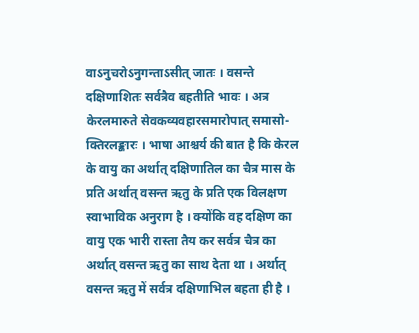वाऽनुचरोऽनुगन्ताऽसीत् जातः । वसन्ते दक्षिणाशितः सर्वत्रैव बहतीति भावः । अत्र केरलमारुते सेवकव्यवहारसमारोपात् समासो- क्तिरलङ्कारः । भाषा आश्चर्य की बात है कि केरल के वायु का अर्थात् दक्षिणातिल का चैत्र मास के प्रति अर्थात् वसन्त ऋतु के प्रति एक विलक्षण स्वाभाविक अनुराग है । क्योंकि वह दक्षिण का वायु एक भारी रास्ता तैय कर सर्वत्र चैत्र का अर्थात् वसन्त ऋतु का साथ देता था । अर्थात् वसन्त ऋतु में सर्वत्र दक्षिणाभिल बहता ही है ।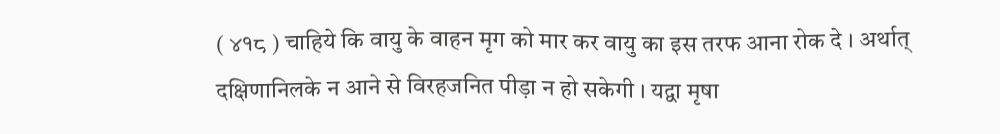( ४१८ ) चाहिये कि वायु के वाहन मृग को मार कर वायु का इस तरफ आना रोक दे । अर्थात् दक्षिणानिलके न आने से विरहजनित पीड़ा न हो सकेगी । यद्वा मृषा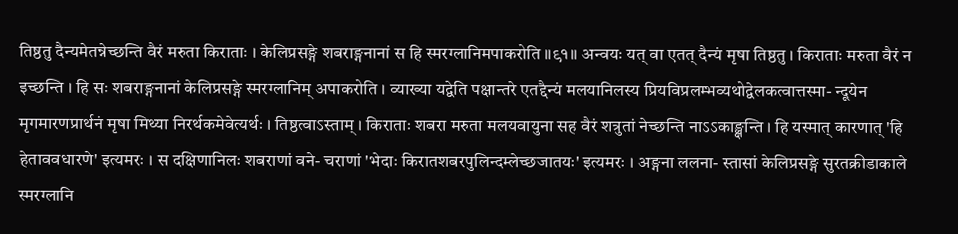तिष्ठतु दैन्यमेतन्नेच्छन्ति वैरं मरुता किराताः । केलिप्रसङ्गे शबराङ्गनानां स हि स्मरग्लानिमपाकरोति ॥९१॥ अन्वयः यत् वा एतत् दैन्यं मृषा तिष्ठतु । किराताः मरुता वैरं न इच्छन्ति । हि सः शबराङ्गनानां केलिप्रसङ्गे स्मरग्लानिम् अपाकरोति । व्याख्या यद्वेति पक्षान्तरे एतद्दैन्यं मलयानिलस्य प्रियविप्रलम्भव्यथोद्वेलकत्वात्तस्मा- न्दूयेन मृगमारणप्रार्थनं मृषा मिथ्या निरर्थकमेवेत्यर्थः । तिष्ठत्वाऽस्ताम् । किराताः शबरा मरुता मलयवायुना सह वैरं शत्रुतां नेच्छन्ति नाऽऽकाङ्क्षन्ति । हि यस्मात् कारणात् 'हि हेताववधारणे' इत्यमरः । स दक्षिणानिलः शबराणां वने- चराणां 'भेदाः किरातशबरपुलिन्दम्लेच्छजातयः' इत्यमरः । अङ्गना ललना- स्तासां केलिप्रसङ्गे सुरतक्रीडाकाले स्मरग्लानि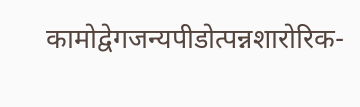कामोद्वेगजन्यपीडोत्पन्नशारोरिक-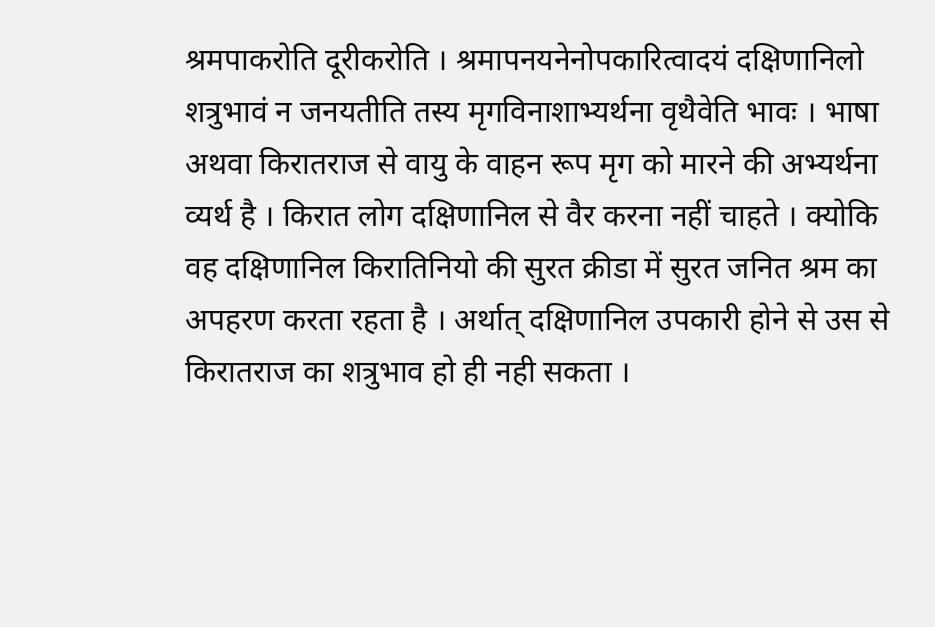श्रमपाकरोति दूरीकरोति । श्रमापनयनेनोपकारित्वादयं दक्षिणानिलो शत्रुभावं न जनयतीति तस्य मृगविनाशाभ्यर्थना वृथैवेति भावः । भाषा अथवा किरातराज से वायु के वाहन रूप मृग को मारने की अभ्यर्थना व्यर्थ है । किरात लोग दक्षिणानिल से वैर करना नहीं चाहते । क्योकि वह दक्षिणानिल किरातिनियो की सुरत क्रीडा में सुरत जनित श्रम का अपहरण करता रहता है । अर्थात् दक्षिणानिल उपकारी होने से उस से किरातराज का शत्रुभाव हो ही नही सकता ।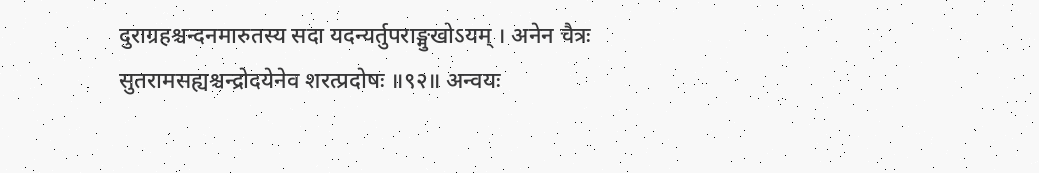दुराग्रहश्चन्दनमारुतस्य सदा यदन्यर्तुपराङ्मुखोऽयम् । अनेन चैत्रः सुतरामसह्यश्चन्द्रोदयेनेव शरत्प्रदोषः ॥९२॥ अन्वयः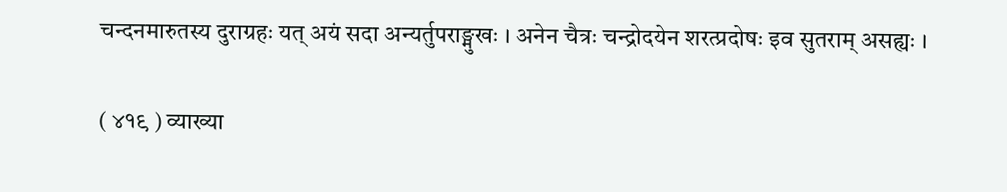चन्दनमारुतस्य दुराग्रहः यत् अयं सदा अन्यर्तुपराङ्मुखः । अनेन चैत्रः चन्द्रोदयेन शरत्प्रदोषः इव सुतराम् असह्यः ।

( ४१९ ) व्याख्या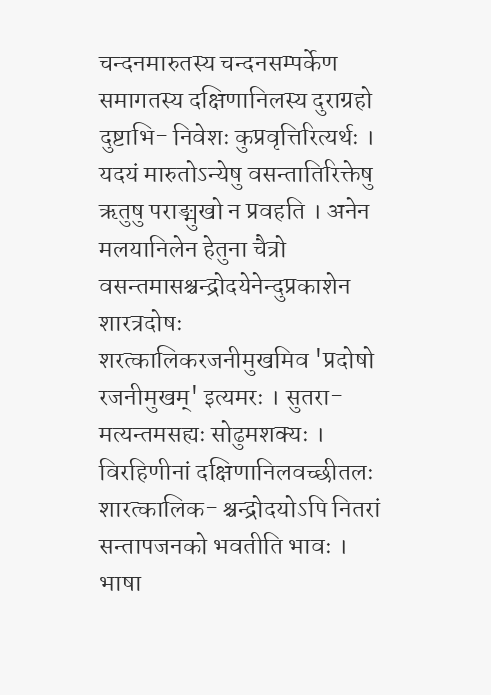चन्दनमारुतस्य चन्दनसम्पर्केण समागतस्य दक्षिणानिलस्य दुराग्रहो दुष्टाभि- निवेशः कुप्रवृत्तिरित्यर्थः । यदयं मारुतोऽन्येषु वसन्तातिरिक्तेषु ऋतुषु पराङ्मुखो न प्रवहति । अनेन मलयानिलेन हेतुना चैत्रो वसन्तमासश्चन्द्रोदयेनेन्दुप्रकाशेन शारत्रदोषः शरत्कालिकरजनीमुखमिव 'प्रदोषो रजनीमुखम्' इत्यमरः । सुतरा- मत्यन्तमसह्यः सोढुमशक्यः । विरहिणीनां दक्षिणानिलवच्छीतलः शारत्कालिक- श्चन्द्रोदयोऽपि नितरां सन्तापजनको भवतीति भावः । भाषा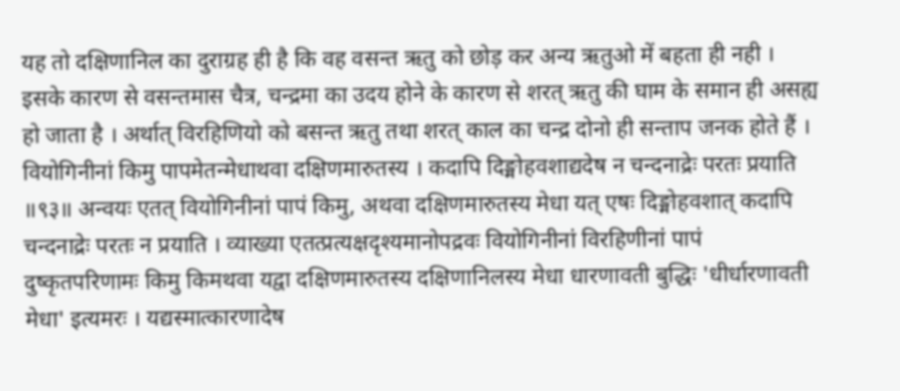यह तो दक्षिणानिल का दुराग्रह ही है कि वह वसन्त ऋतु को छोड़ कर अन्य ऋतुओ में बहता ही नही । इसके कारण से वसन्तमास चैत्र, चन्द्रमा का उदय होने के कारण से शरत् ऋतु की घाम के समान ही असह्य हो जाता है । अर्थात् विरहिणियो को बसन्त ऋतु तथा शरत् काल का चन्द्र दोनो ही सन्ताप जनक होते हैं । वियोगिनीनां किमु पापमेतन्मेधाथवा दक्षिणमारुतस्य । कदापि दिङ्मोहवशाद्यदेष न चन्दनाद्रेः परतः प्रयाति ॥९३॥ अन्वयः एतत् वियोगिनीनां पापं किमु, अथवा दक्षिणमारुतस्य मेधा यत् एषः दिङ्मोहवशात् कदापि चन्दनाद्रेः परतः न प्रयाति । व्याख्या एतत्प्रत्यक्षदृश्यमानोपद्रवः वियोगिनीनां विरहिणीनां पापं दुष्कृतपरिणामः किमु किमथवा यद्वा दक्षिणमारुतस्य दक्षिणानिलस्य मेधा धारणावती बुद्धिः 'धीर्धारणावती मेधा' इत्यमरः । यद्यस्मात्कारणादेष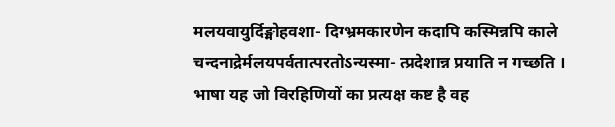मलयवायुर्दिङ्मोहवशा- दिग्भ्रमकारणेन कदापि कस्मिन्नपि काले चन्दनाद्रेर्मलयपर्वतात्परतोऽन्यस्मा- त्प्रदेशान्न प्रयाति न गच्छति । भाषा यह जो विरहिणियों का प्रत्यक्ष कष्ट है वह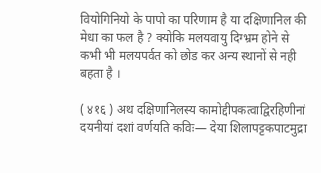वियोगिनियो के पापो का परिणाम है या दक्षिणानिल की मेधा का फल है ? क्योकि मलयवायु दिग्भ्रम होने से कभी भी मलयपर्वत को छोड कर अन्य स्थानों से नही बहता है ।

( ४१६ ) अथ दक्षिणानिलस्य कामोद्दीपकत्वाद्विरहिणीनां दयनीयां दशां वर्णयति कविः— देया शिलापट्टकपाटमुद्रा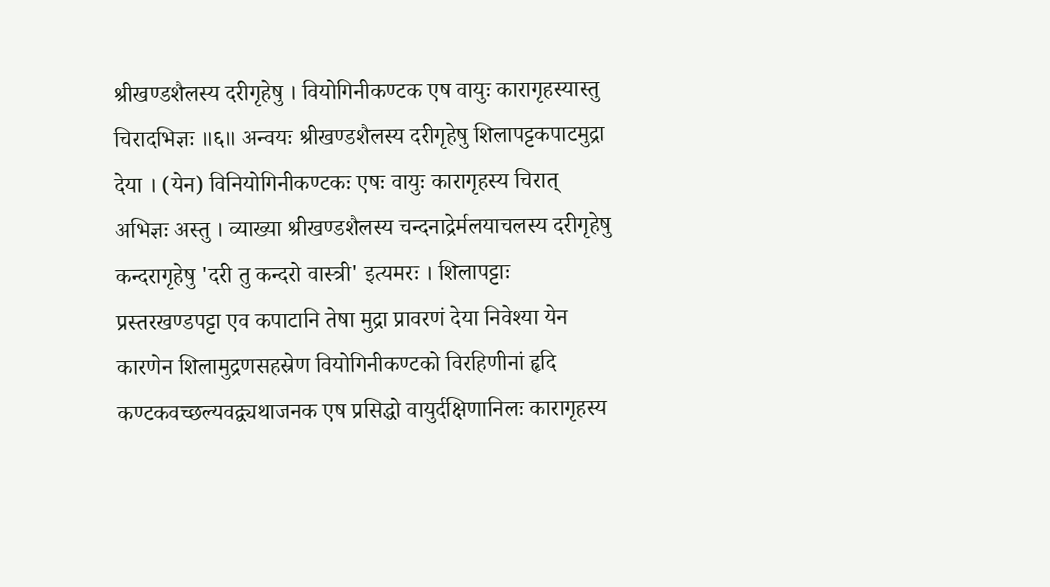श्रीखण्डशैलस्य दरीगृहेषु । वियोगिनीकण्टक एष वायुः कारागृहस्यास्तु चिरादभिज्ञः ॥६॥ अन्वयः श्रीखण्डशैलस्य दरीगृहेषु शिलापट्टकपाटमुद्रा देया । (येन) विनियोगिनीकण्टकः एषः वायुः कारागृहस्य चिरात् अभिज्ञः अस्तु । व्याख्या श्रीखण्डशैलस्य चन्दनाद्रेर्मलयाचलस्य दरीगृहेषु कन्दरागृहेषु 'दरी तु कन्दरो वास्त्री' इत्यमरः । शिलापट्टाः प्रस्तरखण्डपट्टा एव कपाटानि तेषा मुद्रा प्रावरणं देया निवेश्या येन कारणेन शिलामुद्रणसहस्रेण वियोगिनीकण्टको विरहिणीनां हृदि कण्टकवच्छल्यवद्व्यथाजनक एष प्रसिद्धो वायुर्दक्षिणानिलः कारागृहस्य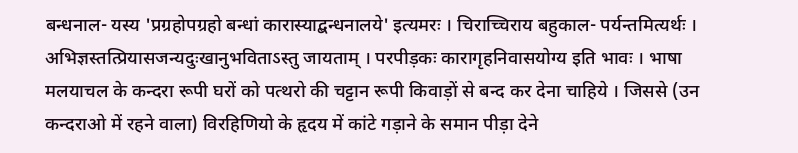बन्धनाल- यस्य 'प्रग्रहोपग्रहो बन्धां कारास्याद्बन्धनालये' इत्यमरः । चिराच्चिराय बहुकाल- पर्यन्तमित्यर्थः । अभिज्ञस्तत्प्रियासजन्यदुःखानुभविताऽस्तु जायताम् । परपीड़कः कारागृहनिवासयोग्य इति भावः । भाषा मलयाचल के कन्दरा रूपी घरों को पत्थरो की चट्टान रूपी किवाड़ों से बन्द कर देना चाहिये । जिससे (उन कन्दराओ में रहने वाला) विरहिणियो के हृदय में कांटे गड़ाने के समान पीड़ा देने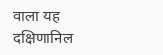वाला यह दक्षिणानिल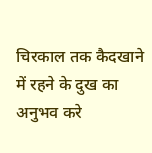चिरकाल तक कैदखाने में रहने के दुख का अनुभव करे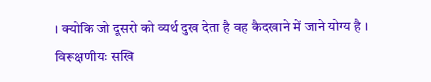। क्योकि जो दूसरो को व्यर्थ दुख देता है वह कैदखाने में जाने योग्य है । विरूक्षणीयः सखि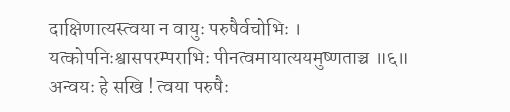दाक्षिणात्यस्त्वया न वायुः परुषैर्वचोभिः । यत्कोपनिःश्वासपरम्पराभिः पीनत्वमायात्ययमुष्णताञ्च ॥६॥ अन्वयः हे सखि ! त्वया परुषैः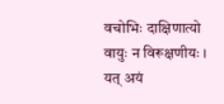वचोभिः दाक्षिणात्यो वायुः न विरूक्षणीयः । यत् अयं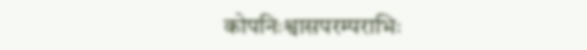कोपनिःश्वासपरम्पराभिः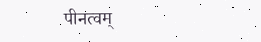पीनत्वम्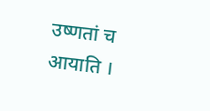उष्णतां च आयाति ।